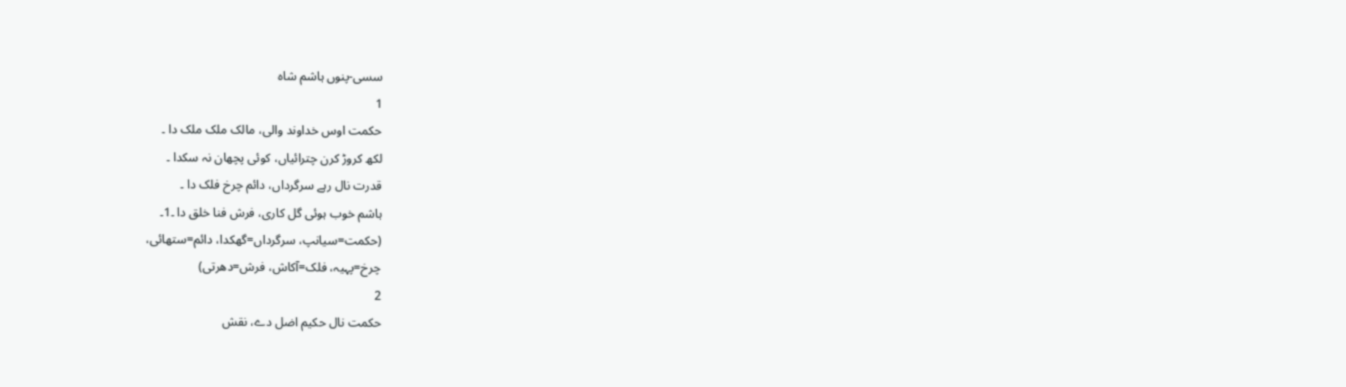سسی-پنوں ہاشم شاہ
1
حکمت اوس خداوند والی، مالک ملک ملک دا ۔
لکھ کروڑ کرن چترائیاں، کوئی پچھان نہ سکدا ۔
قدرت نال رہے سرگرداں، دائم چرخ فلک دا ۔
ہاشم خوب ہوئی گل کاری، فرش فنا خلق دا ۔1۔
(حکمت=سیانپ، سرگرداں=گھکدا، دائم=ستھائی،
چرخ=پہیہ، فلک=آکاش، فرش=دھرتی)
2
حکمت نال حکیم اضل دے، نقش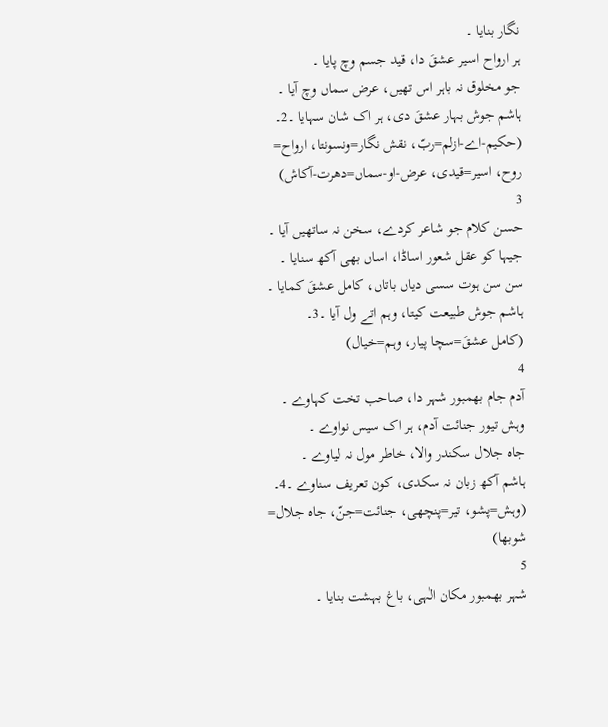نگار بنایا ۔
ہر ارواح اسیر عشقَ دا، قید جسم وچ پایا ۔
جو مخلوق نہ باہر اس تھیں، عرض سماں وچ آیا ۔
ہاشم جوش بہار عشقَ دی، ہر اک شان سہایا ۔2۔
(حکیم-اے-ازلم=ربّ، نقش نگار=ونسونتا، ارواح=
روح، اسیر=قیدی، عرض-او-سماں=دھرت-آکاش)
3
حسن کلام جو شاعر کردے، سخن نہ ساتھیں آیا ۔
جیہا کو عقل شعور اساڈا، اساں بھی آکھ سنایا ۔
سن سن ہوت سسی دیاں باتاں، کامل عشقَ کمایا ۔
ہاشم جوش طبیعت کیتا، وہم اتے ول آیا ۔3۔
(کامل عشقَ=سچا پیار، وہم=خیال)
4
آدم جام بھمبور شہر دا، صاحب تخت کہاوے ۔
وہش تیور جنائت آدم، ہر اک سیس نواوے ۔
جاہ جلال سکندر والا، خاطر مول نہ لیاوے ۔
ہاشم آکھ زبان نہ سکدی، کون تعریف سناوے ۔4۔
(وہش=پشو، تیر=پنچھی، جنائت=جنّ، جاہ جلال=
شوبھا)
5
شہر بھمبور مکان الٰہی، باغ بہشت بنایا ۔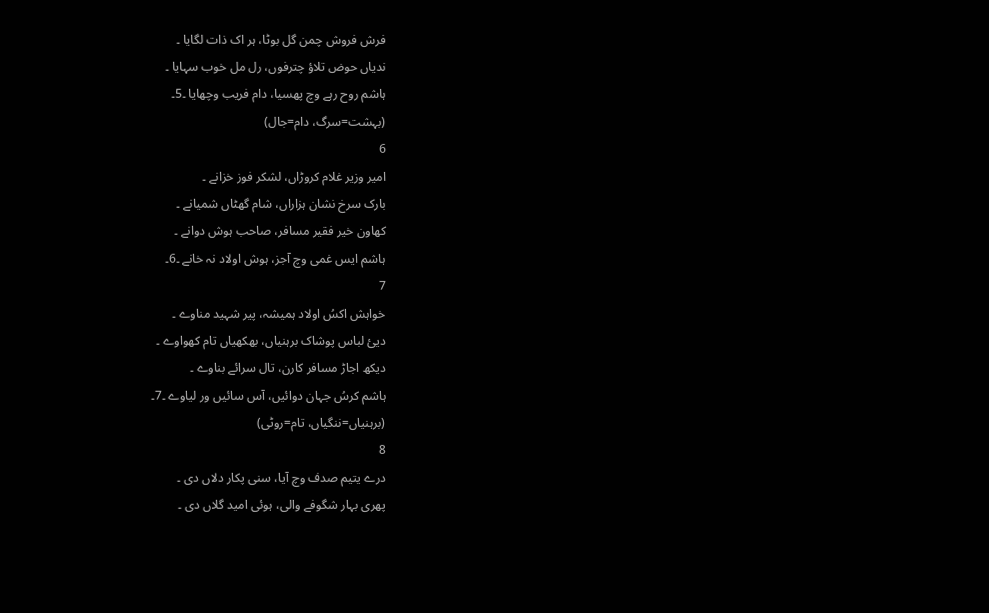فرش فروش چمن گل بوٹا، ہر اک ذات لگایا ۔
ندیاں حوض تلاؤ چترفوں، رل مل خوب سہایا ۔
ہاشم روح رہے وچ پھسیا، دام فریب وچھایا ۔5۔
(بہشت=سرگ، دام=جال)
6
امیر وزیر غلام کروڑاں، لشکر فوز خزانے ۔
بارک سرخ نشان ہزاراں، شام گھٹاں شمیانے ۔
کھاون خیر فقیر مسافر، صاحب ہوش دوانے ۔
ہاشم ایس غمی وچ آجز، ہوش اولاد نہ خانے ۔6۔
7
خواہش اکسُ اولاد ہمیشہ، پیر شہید مناوے ۔
دیئ لباس پوشاک برہنیاں، بھکھیاں تام کھواوے ۔
دیکھ اجاڑ مسافر کارن، تال سرائے بناوے ۔
ہاشم کرسُ جہان دوائیں، آس سائیں ور لیاوے ۔7۔
(برہنیاں=ننگیاں، تام=روٹی)
8
درے یتیم صدف وچ آیا، سنی پکار دلاں دی ۔
پھری بہار شگوفے والی، ہوئی امید گلاں دی ۔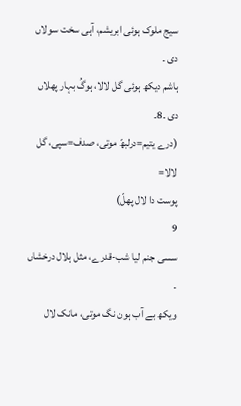سیج ملوک ہوئی ابریشم، آہی سخت سولاں دی ۔
ہاشم دیکھ ہوئی گل لالا، ہوگُ بہار پھلاں دی ۔8۔
(درے یتیم=درلبھّ موتی، صدف=سپی، گل لالا=
پوست دا لال پھلّ)
9
سسی جنم لیا شب-قدرے، مثل ہلال درخشاں ۔
ویکھ بے آب ہون نگ موتی، مانک لال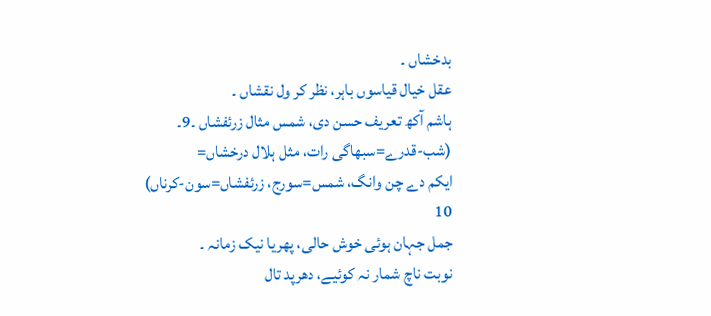بدخشاں ۔
عقل خیال قیاسوں باہر، نظر کر ول نقشاں ۔
ہاشم آکھ تعریف حسن دی، شمس مثال زرئفشاں ۔9۔
(شب-قدرے=سبھاگی رات، مثل ہلال درخشاں=
ایکم دے چن وانگ، شمس=سورج، زرئفشاں=سون-کرناں)
10
جمل جہان ہوئی خوش حالی، پھریا نیک زمانہ ۔
نوبت ناچ شمار نہ کوئیے، دھرپد تال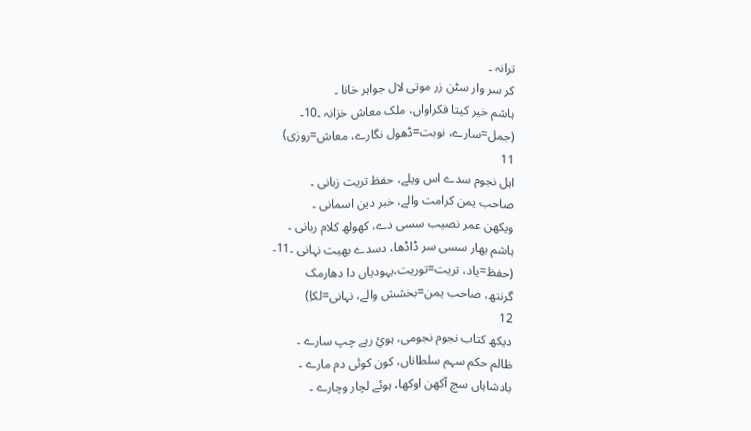ترانہ ۔
کر سر وار سٹن زر موتی لال جواہر خانا ۔
ہاشم خیر کیتا فکراواں، ملک معاش خزانہ ۔10۔
(جمل=سارے، نوبت=ڈھول نگارے، معاش=روزی)
11
اہل نجوم سدے اس ویلے، حفظ تریت زبانی ۔
صاحب یمن کرامت والے، خبر دین اسمانی ۔
ویکھن عمر نصیب سسی دے، کھولھ کلام ربانی ۔
ہاشم بھار سسی سر ڈاڈھا، دسدے بھیت نہانی ۔11۔
(حفظ=یاد، تریت=توریت،یہودیاں دا دھارمک
گرنتھ، صاحب یمن=بخشش والے، نہانی=لکاِ)
12
دیکھ کتاب نجوم نجومی، ہوئِ رہے چپ سارے ۔
ظالم حکم سہم سلطاناں، کون کوئی دم مارے ۔
بادشاہاں سچ آکھن اوکھا، ہوئے لچار وچارے ۔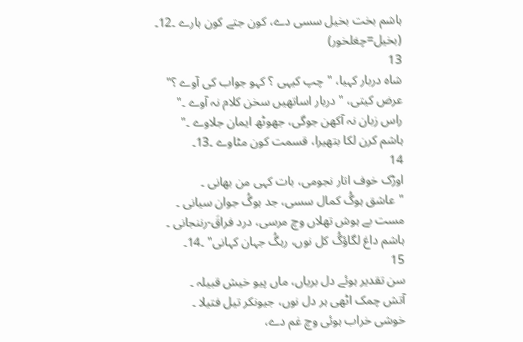ہاشم بخت بخیل سسی دے، کون جتے کون ہارے ۔12۔
(بخیل=چغلخور)
13
شاہ دربار کہیا، "چپ کیہی ؟ کہو جواب کی آوے ؟"
عرض کیتی، "دربار اساتھیں سخن کلام نہ آوے ۔"
راس زبان نہ آکھن جوگی، جھوٹھ ایمان جلاوے ۔"
ہاشم کرن لکا بتھیرا، قسمت کون مٹاوے ۔13۔
14
اوڑک خوف اتار نجومی، بات کہی من بھانی ۔
"عاشق ہوگُ کمال سسی، جد ہوگُ جوان سیانی ۔
مست بے ہوش تھلاں وچ مرسی، درد فراقَ-رننجانی ۔
ہاشم داغ لگاؤگُ کل نوں، رہگُ جہان کہانی" ۔14۔
15
سن تقدیر ہوئے دل بریاں، ماں پیو خیش قبیلہ ۔
آتش چمک اٹھی ہر دل نوں، جیونکر تیل فتیلا ۔
خوشی خراب ہوئی وچ غم دے،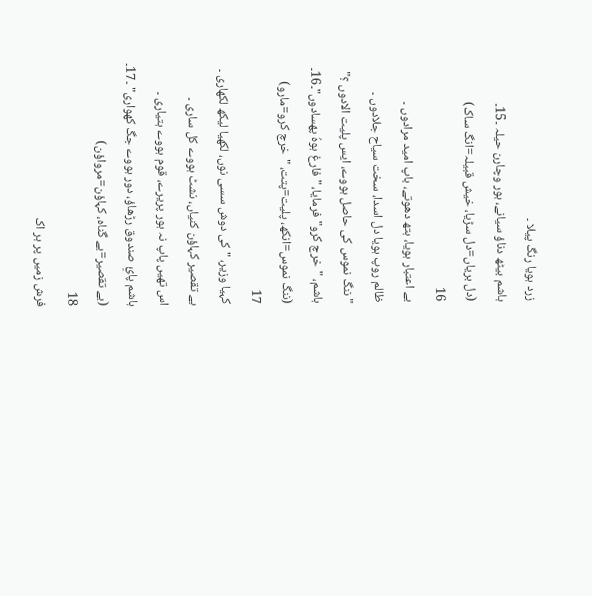زرد ہویا رنگ پیلا ۔
ہاشم بیٹھ دناؤ سیانے، ہور وچارن حیلہ ۔15۔
(دل بریاں=دل سڑیا، خیش قبیلہ=انگ ساک)
16
بے اعتبار ہویا، ہتھ دھوتے، باپ امید مرادوں ۔
ظالم روپ ہویا دل اسدا، سخت سیاح جلادوں ۔
"ننگ نموس کی حاصل ہووے، ایس پلیت الادوں ؟"
ہاشم، "خرچ کرو" فرمایا، "فارغ ہوہُ پھسادوں"۔16۔
(ننگ نموس=انکھ، پلیت=پتت، "خرچ کرو=مارو)
17
کہیا وزیر، "کی دوش سسی نوں، لکھیا لیکھ لکھاری ۔
بے تقصیر کہاؤن کنیاں، نشٹ ہووے کل ساری ۔
اس تھیں پاپ نہ ہور پریرے، قوم ہووے ہتیاری ۔
ہاشم پائِ صندوق رڑھاؤ، دور ہووے جگ کھواری" ۔17۔
(بے تقصیر=بے گناہ، کہاؤن=مرواؤن)
18
فرش زمیں پر ہر اک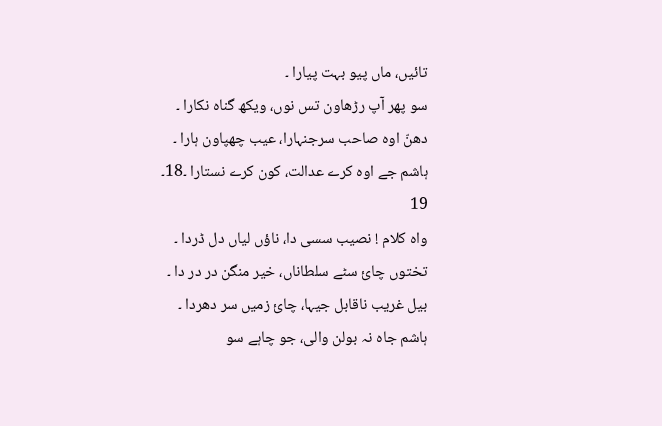تائیں، ماں پیو بہت پیارا ۔
سو پھر آپ رڑھاون تس نوں، ویکھ گناہ نکارا ۔
دھنّ اوہ صاحب سرجنہارا، عیب چھپاون ہارا ۔
ہاشم جے اوہ کرے عدالت، کون کرے نستارا ۔18۔
19
واہ کلام ! نصیب سسی دا، ناؤں لیاں دل ڈردا ۔
تختوں چائ سٹے سلطاناں، خیر منگن در در دا ۔
بیل غریب ناقابل جیہا، چائ زمیں سر دھردا ۔
ہاشم جاہ نہ بولن والی، جو چاہے سو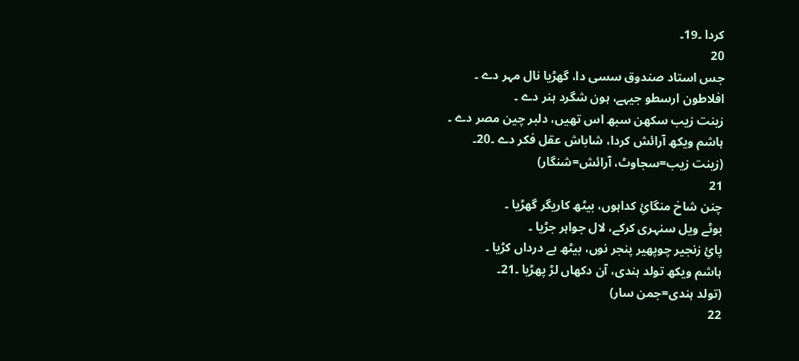کردا ۔19۔
20
جس استاد صندوق سسی دا، گھڑیا نال مہر دے ۔
افلاطون ارسطو جیہے، ہون شگرد ہنر دے ۔
زینت زیب سکھن سبھ اس تھیں، دلبر چین مصر دے ۔
ہاشم ویکھ آرائش کردا، شاباش عقل فکر دے ۔20۔
(زینت زیب=سجاوٹ، آرائش=شنگار)
21
چنن شاخ منگائِ کداہوں، بیٹھ کاریگر گھڑیا ۔
بوٹے ویل سنہری کرکے، لال جواہر جڑیا ۔
پائِ زنجیر چوپھیر پنجر نوں، بیٹھ بے درداں کڑیا ۔
ہاشم ویکھ تولد ہندی، آن دکھاں لڑ پھڑیا ۔21۔
(تولد ہندی=جمن سار)
22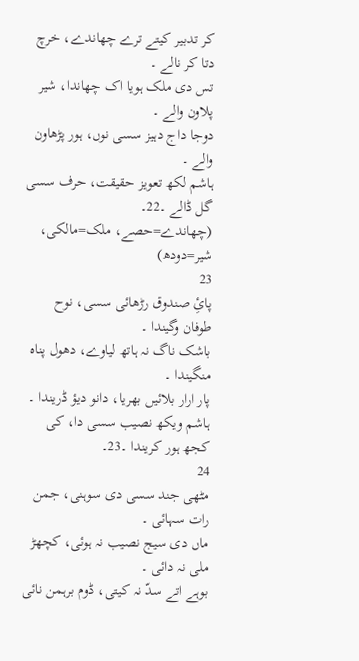کر تدبیر کیتے ترے چھاندے، خرچ دتا کر نالے ۔
تس دی ملک ہویا اک چھاندا، شیر پلاون والے ۔
دوجا داج دہیز سسی نوں، ہور پڑھاون والے ۔
ہاشم لکھ تعویز حقیقت، حرف سسی گل ڈالے ۔22۔
(چھاندے=حصے، ملک=مالکی، شیر=دودھ)
23
پائِ صندوق رڑھائی سسی، نوح طوفان وگیندا ۔
باشک ناگ نہ ہاتھ لیاوے، دھول پناہ منگیندا ۔
پار ارار بلائیں بھریا، دانو دیؤ ڈریندا ۔
ہاشم ویکھ نصیب سسی دا، کی کجھ ہور کریندا ۔23۔
24
مٹھی جند سسی دی سوہنی، جمن رات سہائی ۔
ماں دی سیج نصیب نہ ہوئی، کچھڑ ملی نہ دائی ۔
بوہے اتے سدّ نہ کیتی، ڈوم برہمن نائی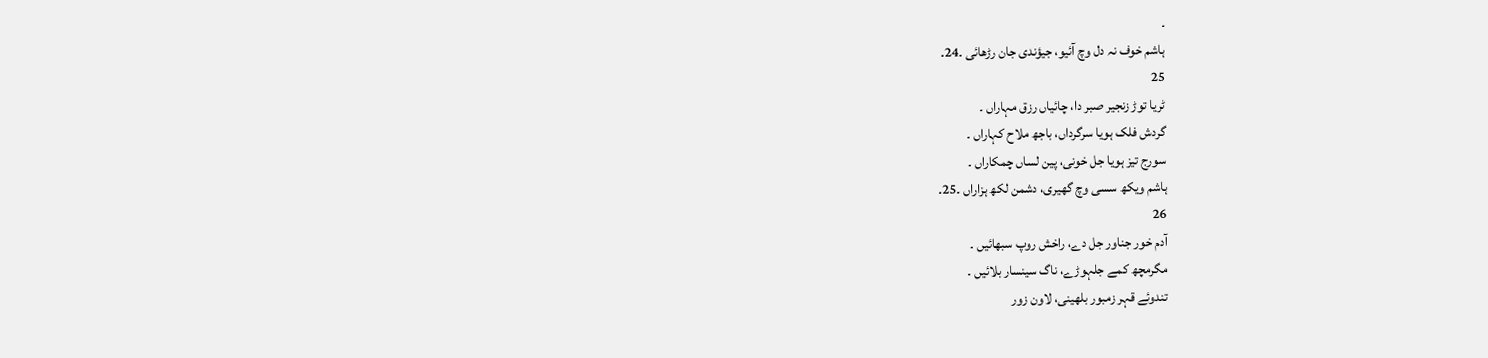۔
ہاشم خوف نہ دل وچ آئیو، جیؤندی جان رڑھائی ۔24۔
25
ٹریا توڑ زنجیر صبر دا، چائیاں رزق مہاراں ۔
گردش فلک ہویا سرگرداں، باجھ ملاح کہاراں ۔
سورج تیز ہویا جل خونی، پین لساں چمکاراں ۔
ہاشم ویکھ سسی وچ گھیری، دشمن لکھ ہزاراں ۔25۔
26
آدم خور جناور جل دے، راخش روپ سبھائیں ۔
مگرمچھ کمے جلہوڑے، ناگ سینسار بلائیں ۔
تندوئے قہر زمبور بلھینی، لاون زور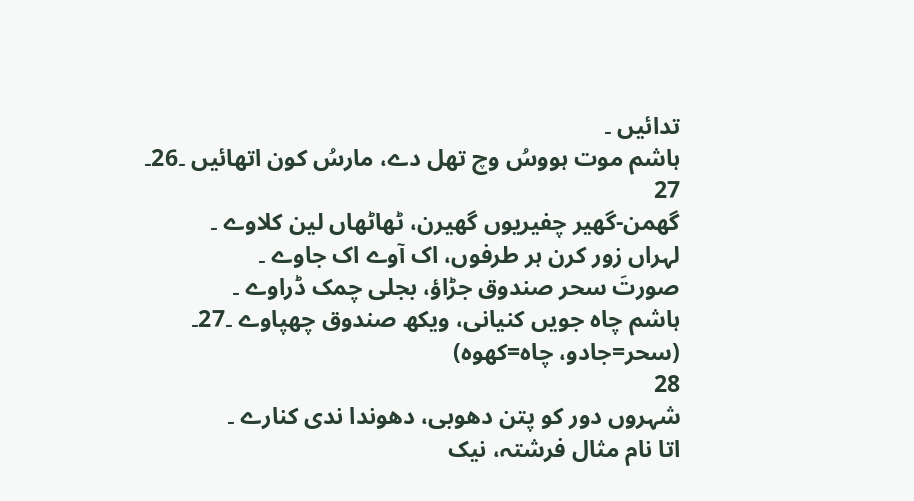تدائیں ۔
ہاشم موت ہووسُ وچ تھل دے، مارسُ کون اتھائیں ۔26۔
27
گھمن-گھیر چفیریوں گھیرن، ٹھاٹھاں لین کلاوے ۔
لہراں زور کرن ہر طرفوں، اک آوے اک جاوے ۔
صورتَ سحر صندوق جڑاؤ، بجلی چمک ڈراوے ۔
ہاشم چاہ جویں کنیانی، ویکھ صندوق چھپاوے ۔27۔
(سحر=جادو، چاہ=کھوہ)
28
شہروں دور کو پتن دھوبی، دھوندا ندی کنارے ۔
اتا نام مثال فرشتہ، نیک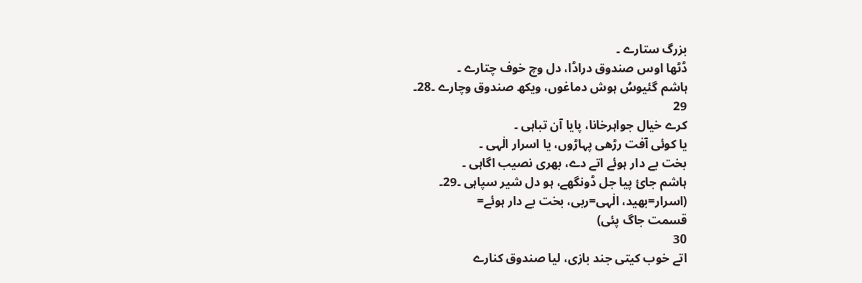بزرگ ستارے ۔
ڈٹھا اوس صندوق دراڈا، دل وچ خوف چتارے ۔
ہاشم گئیوسُ ہوش دماغوں، ویکھ صندوق وچارے ۔28۔
29
کرے خیال جواہرخانا، پایا آن تباہی ۔
یا کوئی آفت رڑھی پہاڑوں، یا اسرار الٰہی ۔
بخت بے دار ہوئے اتے دے، بھری نصیب اگاہی ۔
ہاشم جائ پیا جل ڈونگھے، ہو دل شیر سپاہی ۔29۔
(اسرار=بھید، الٰہی=ربی، بخت بے دار ہوئے=
قسمت جاگ پئی)
30
اتے خوب کیتی جند بازی، لیا صندوق کنارے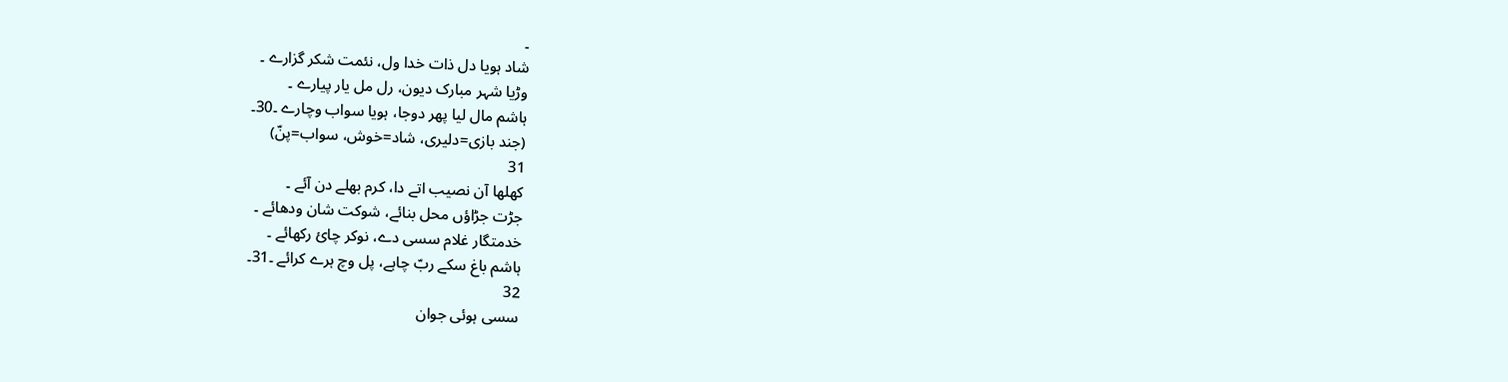۔
شاد ہویا دل ذات خدا ول، نئمت شکر گزارے ۔
وڑیا شہر مبارک دیون، رل مل یار پیارے ۔
ہاشم مال لیا پھر دوجا، ہویا سواب وچارے ۔30۔
(جند بازی=دلیری، شاد=خوش، سواب=پنّ)
31
کھلھا آن نصیب اتے دا، کرم بھلے دن آئے ۔
جڑت جڑاؤں محل بنائے، شوکت شان ودھائے ۔
خدمتگار غلام سسی دے، نوکر چائ رکھائے ۔
ہاشم باغ سکے ربّ چاہے، پل وچ ہرے کرائے ۔31۔
32
سسی ہوئی جوان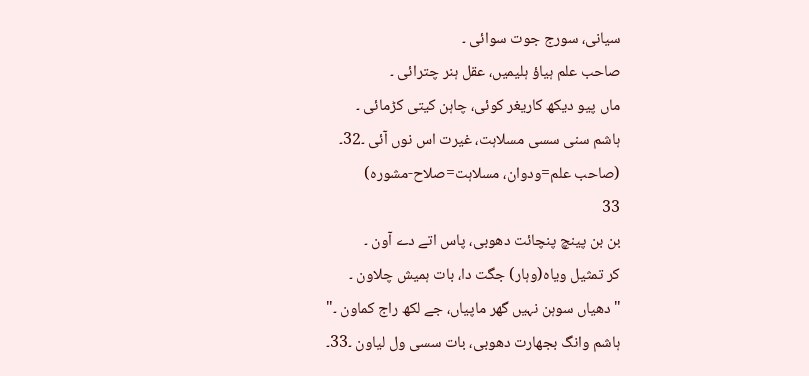سیانی، سورج جوت سوائی ۔
صاحب علم ہیاؤ ہلیمیں، عقل ہنر چترائی ۔
ماں پیو دیکھ کاریغر کوئی، چاہن کیتی کڑمائی ۔
ہاشم سنی سسی مسلاہت، غیرت اس نوں آئی ۔32۔
(صاحب علم=ودوان، مسلاہت=صلاح-مشورہ)
33
بن بن پینچ پنچائت دھوبی، پاس اتے دے آون ۔
کر تمثیل ویاہ(وہار) جگت دا، بات ہمیش چلاون ۔
"دھیاں سوہن نہیں گھر ماپیاں، جے لکھ راج کماون ۔"
ہاشم وانگ بجھارت دھوبی، بات سسی ول لیاون ۔33۔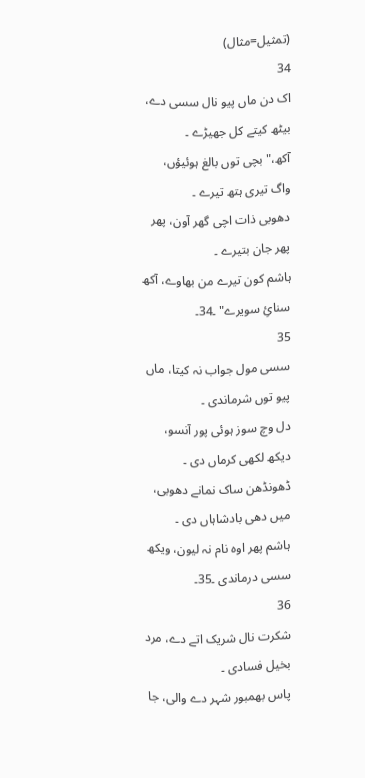(تمثیل=مثال)
34
اک دن ماں پیو نال سسی دے، بیٹھ کیتے کل جھیڑے ۔
آکھ،"بچی توں بالغ ہوئیؤں، واگ تیری ہتھ تیرے ۔
دھوبی ذات اچی گھر آون، پھر پھر جان بتیرے ۔
ہاشم کون تیرے من بھاوے، آکھ سنائِ سویرے" ۔34۔
35
سسی مول جواب نہ کیتا، ماں پیو توں شرماندی ۔
دل وچ سوز ہوئی پور آنسو، دیکھ لکھی کرماں دی ۔
ڈھونڈھن ساک نمانے دھوبی، میں دھی بادشاہاں دی ۔
ہاشم پھر اوہ نام نہ لیون، ویکھ سسی درماندی ۔35۔
36
شکرت نال شریک اتے دے، مرد بخیل فسادی ۔
پاس بھمبور شہر دے والی، جا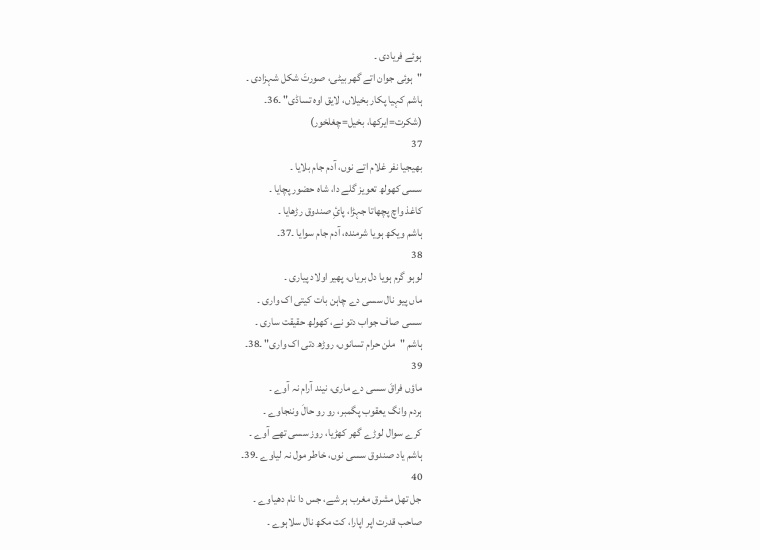ہوئے فریادی ۔
"ہوئی جوان اتے گھر بیٹی، صورتَ شکل شہزادی ۔
ہاشم کہیا پکار بخیلاں، لایق اوہ تساڈی" ۔36۔
(شکرت=ایرکھا، بخیل=چغلخور)
37
بھیجیا نفر غلام اتے نوں، آدم جام بلایا ۔
سسی کھولھ تعویز گلے دا، شاہ حضور پچایا ۔
کاغذ واچ پچھاتا جہڑا، پائِ صندوق رڑھایا ۔
ہاشم ویکھ ہویا شرمندہ، آدم جام سوایا ۔37۔
38
لوہو گرم ہویا دل بریاں، پھیر اولاد پیاری ۔
ماں پیو نال سسی دے چاہن بات کیتی اک واری ۔
سسی صاف جواب دتو نے، کھولھ حقیقت ساری ۔
ہاشم "ملن حرام تسانوں، روڑھ دتی اک واری" ۔38۔
39
ماؤں فراقَ سسی دے ماری، نیند آرام نہ آوے ۔
ہردم وانگ یعقوب پگمبر، رو رو حالَ وننجاوے ۔
کرے سوال لوڑے گھر کھڑیا، روز سسی تھے آوے ۔
ہاشم یاد صندوق سسی نوں، خاطر مول نہ لیاوے ۔39۔
40
جل تھل مشرق مغرب ہر شے، جس دا نام دھیاوے ۔
صاحب قدرت اپر اپارا، کت مکھ نال سلاہوے ۔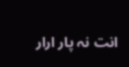انت نہ پار ارار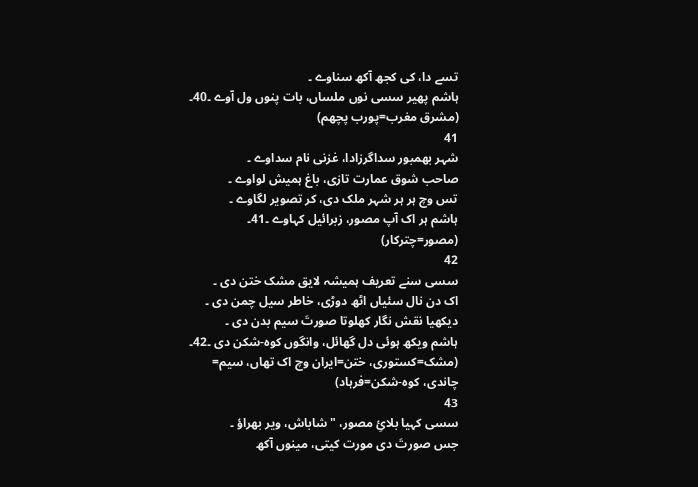تسے دا، کی کجھ آکھ سناوے ۔
ہاشم پھیر سسی نوں ملساں، بات پنوں ول آوے ۔40۔
(مشرق مغرب=پورب پچھم)
41
شہر بھمبور سداگرزادا، غزنی نام سداوے ۔
صاحب شوق عمارت تازی، باغ ہمیش لواوے ۔
تس وچ ہر ہر شہر ملک دی، کر تصویر لگاوے ۔
ہاشم ہر اک آپ مصور، زبرائیل کہاوے ۔41۔
(مصور=چترکار)
42
سسی سنے تعریف ہمیشہ لایق مشک ختن دی ۔
اک دن نال سئیاں اٹھ دوڑی، خاطر سیل چمن دی ۔
دیکھیا نقش نگار کھلوتا صورتَ سیم بدن دی ۔
ہاشم ویکھ ہوئی دل گھائل، وانگوں کوہ-شکن دی ۔42۔
(مشک=کستوری، ختن=ایران وچ اک تھاں، سیم=
چاندی، کوہ-شکن=فرہاد)
43
سسی کہیا بلائِ مصور، "شاباش، ویر بھراؤ ۔
جس صورتَ دی مورت کیتی، مینوں آکھ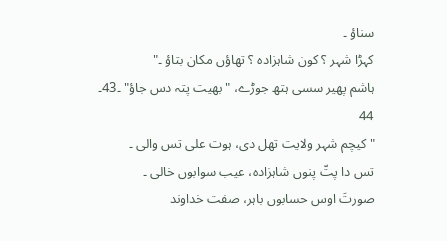سناؤ ۔
کہڑا شہر ؟ کون شاہزادہ ؟ تھاؤں مکان بتاؤ ۔"
ہاشم پھیر سسی ہتھ جوڑے، "بھیت پتہ دس جاؤ" ۔43۔
44
"کیچم شہر ولایت تھل دی، ہوت علی تس والی ۔
تس دا پتّ پنوں شاہزادہ، عیب سوابوں خالی ۔
صورتَ اوس حسابوں باہر، صفت خداوند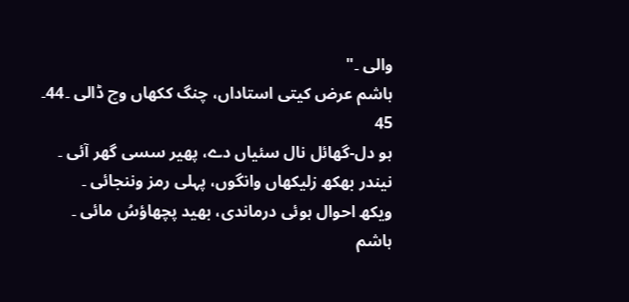والی ۔"
ہاشم عرض کیتی استاداں، چنگ ککھاں وچ ڈالی ۔44۔
45
ہو دل-گھائل نال سئیاں دے، پھیر سسی گھر آئی ۔
نیندر بھکھ زلیکھاں وانگوں، پہلی رمز وننجائی ۔
ویکھ احوال ہوئی درماندی، بھید پچھاؤسُ مائی ۔
ہاشم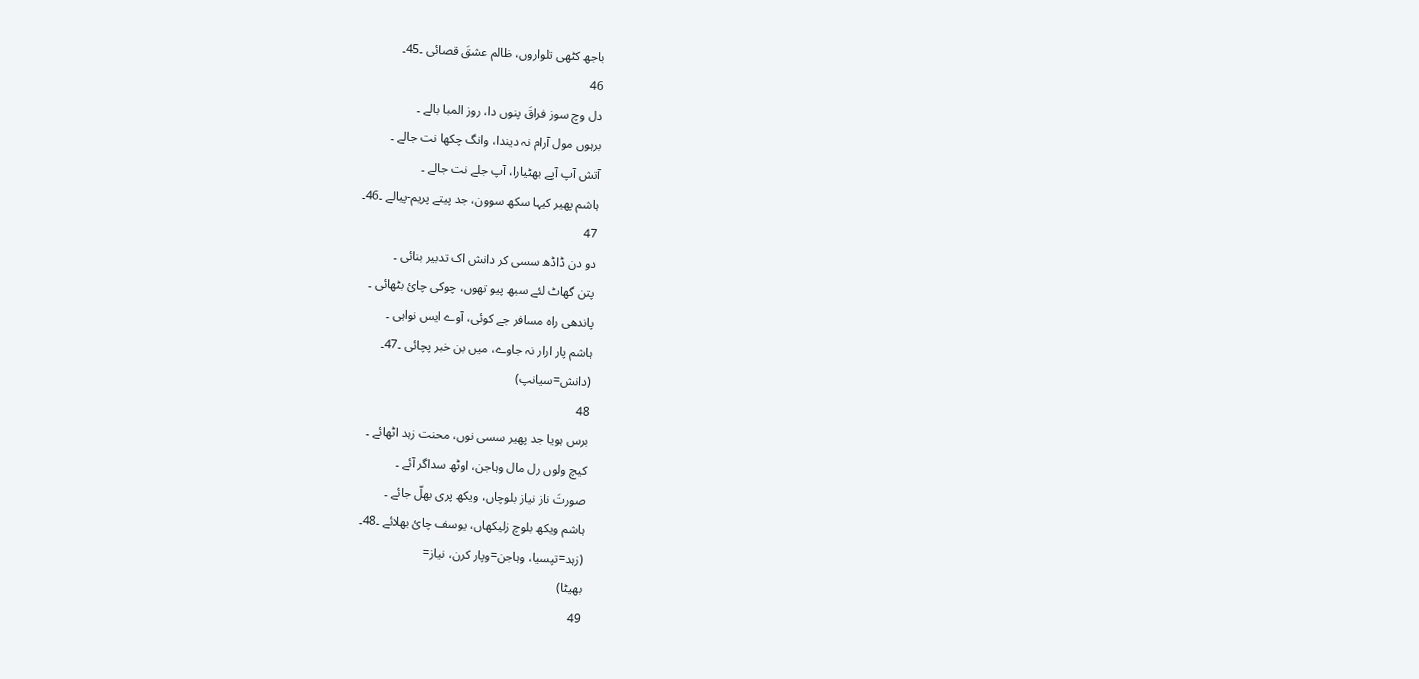باجھ کٹھی تلواروں، ظالم عشقَ قصائی ۔45۔
46
دل وچ سوز فراقَ پنوں دا، روز المبا بالے ۔
برہوں مول آرام نہ دیندا، وانگ چکھا نت جالے ۔
آتش آپ آپے بھٹیارا، آپ جلے نت جالے ۔
ہاشم پھیر کیہا سکھ سوون، جد پیتے پریم-پیالے ۔46۔
47
دو دن ڈاڈھ سسی کر دانش اک تدبیر بنائی ۔
پتن گھاٹ لئے سبھ پیو تھوں، چوکی چائ بٹھائی ۔
پاندھی راہ مسافر جے کوئی، آوے ایس نواہی ۔
ہاشم پار ارار نہ جاوے، میں بن خبر پچائی ۔47۔
(دانش=سیانپ)
48
برس ہویا جد پھیر سسی نوں، محنت زہد اٹھائے ۔
کیچ ولوں رل مال وہاجن، اوٹھ سداگر آئے ۔
صورتَ ناز نیاز بلوچاں، ویکھ پری بھلّ جائے ۔
ہاشم ویکھ بلوچ زلیکھاں، یوسف چائ بھلائے ۔48۔
(زہد=تپسیا، وہاجن=وپار کرن، نیاز=
بھیٹا)
49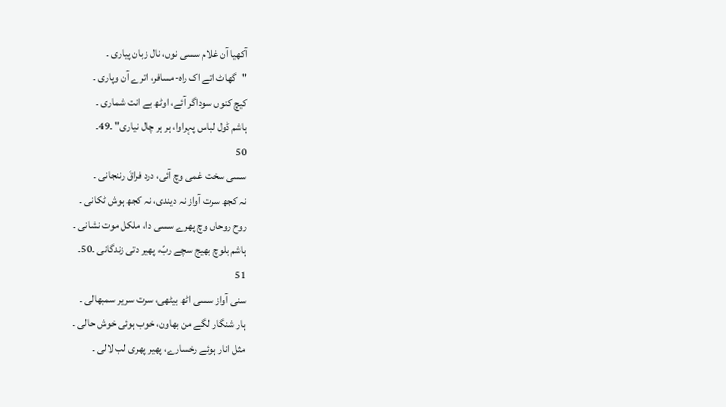آکھیا آن غلام سسی نوں، نال زبان پیاری ۔
"گھاٹ اتے اک راہ-مسافر، اترے آن وپاری ۔
کیچ کنوں سوداگر آئے، اوٹھ بے انت شماری ۔
ہاشم ڈول لباس پہراوا، ہر ہر چال نیاری" ۔49۔
50
سسی سخت غمی وچ آئی، درد فراقَ رننجانی ۔
نہ کجھ سرت آواز نہ دیندی، نہ کجھ ہوش ٹکانی ۔
روح روحاں وچ پھرے سسی دا، ملکل موت نشانی ۔
ہاشم بلوچ بھیج سچے ربّ، پھیر دتی زندگانی ۔50۔
51
سنی آواز سسی اٹھ بیٹھی، سرت سریر سمبھالی ۔
ہار شنگار لگے من بھاون، خوب ہوئی خوش حالی ۔
مثل انار ہوئے رخسارے، پھیر پھری لب لالی ۔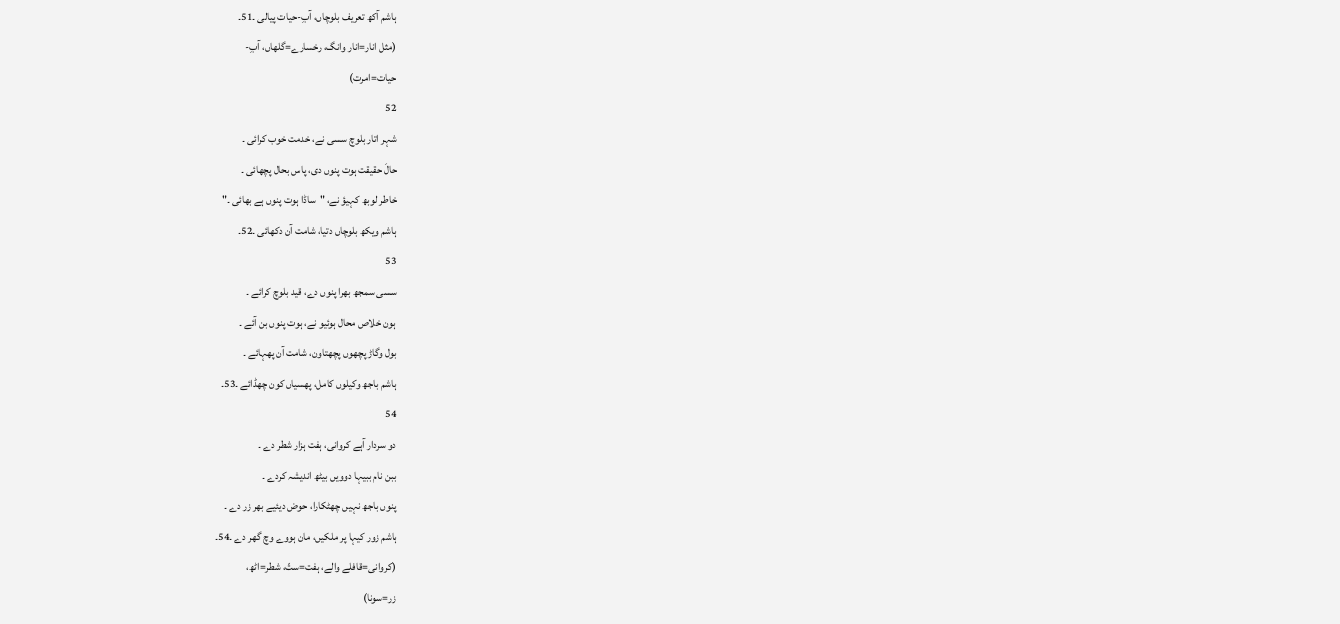ہاشم آکھ تعریف بلوچاں، آبِ-حیات پیالی ۔51۔
(مثل انار=انار وانگ، رخسارے=گلھاں، آبِ-
حیات=امرت)
52
شہر اتار بلوچ سسی نے، خدمت خوب کرائی ۔
حالَ حقیقت ہوت پنوں دی، پاس بحال پچھائی ۔
خاطر لوبھ کہیؤ نے، "ساڈا ہوت پنوں ہے بھائی ۔"
ہاشم ویکھ بلوچاں دتیا، شامت آن دکھائی ۔52۔
53
سسی سمجھ بھرا پنوں دے، قید بلوچ کرائے ۔
ہون خلاص محال ہوئیو نے، ہوت پنوں بن آئے ۔
بول وگاڑ پچھوں پچھتاون، شامت آن پھہائے ۔
ہاشم باجھ وکیلوں کامل، پھسیاں کون چھڈائے ۔53۔
54
دو سردار آہے کروانی، ہفت ہزار شطر دے ۔
ببن نام ببیہا دوویں بیٹھ اندیشہ کردے ۔
پنوں باجھ نہیں چھٹکارا، حوض دیئیے بھر زر دے ۔
ہاشم زور کیہا پر ملکیں، مان ہووے وچ گھر دے ۔54۔
(کروانی=قافلے والے، ہفت=ستّ، شطر=اٹھ،
زر=سونا)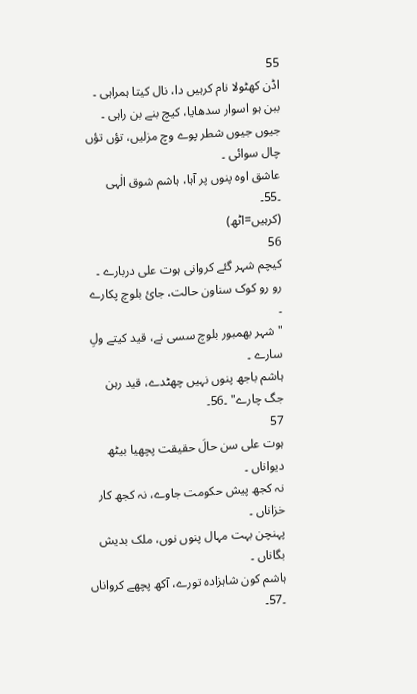55
اڈن کھٹولا نام کرہیں دا، نال کیتا ہمراہی ۔
ببن ہو اسوار سدھایا، کیچ بنے بن راہی ۔
جیوں جیوں شطر پوے وچ مزلیں، تؤں تؤں چال سوائی ۔
عاشق اوہ پنوں پر آہا، ہاشم شوق الٰہی ۔55۔
(کرہیں=اٹھ)
56
کیچم شہر گئے کروانی ہوت علی دربارے ۔
رو رو کوک سناون حالت، جائ بلوچ پکارے ۔
"شہر بھمبور بلوچ سسی نے، قید کیتے ولِ سارے ۔
ہاشم باجھ پنوں نہیں چھٹدے، قید رہن جگ چارے" ۔56۔
57
ہوت علی سن حالَ حقیقت پچھیا بیٹھ دیواناں ۔
نہ کجھ پیش حکومت جاوے، نہ کجھ کار خزاناں ۔
پہنچن بہت مہال پنوں نوں، ملک بدیش بگاناں ۔
ہاشم کون شاہزادہ تورے، آکھ پچھے کرواناں ۔57۔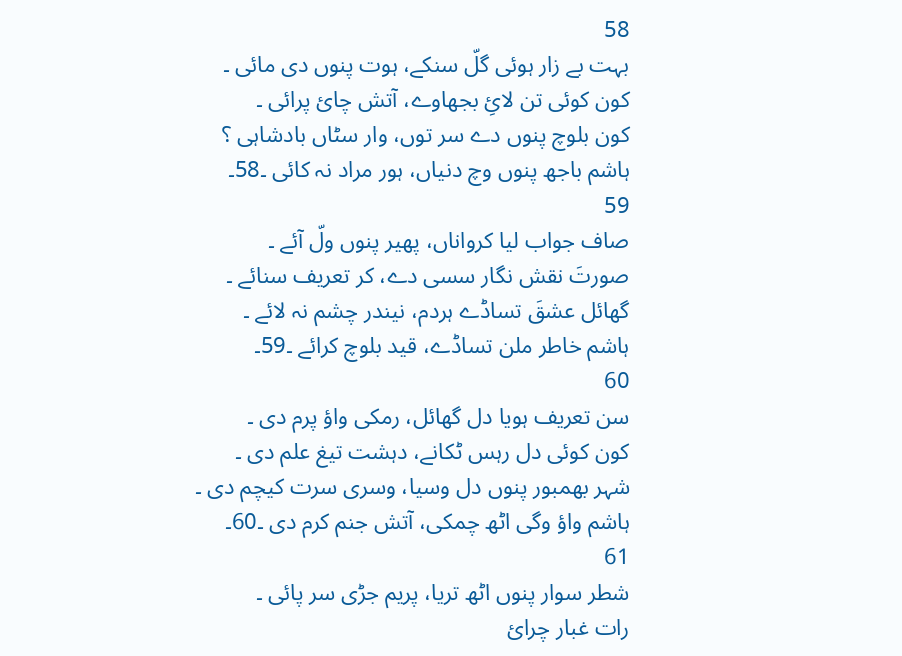58
بہت بے زار ہوئی گلّ سنکے، ہوت پنوں دی مائی ۔
کون کوئی تن لائِ بجھاوے، آتش چائ پرائی ۔
کون بلوچ پنوں دے سر توں، وار سٹاں بادشاہی ؟
ہاشم باجھ پنوں وچ دنیاں، ہور مراد نہ کائی ۔58۔
59
صاف جواب لیا کرواناں، پھیر پنوں ولّ آئے ۔
صورتَ نقش نگار سسی دے، کر تعریف سنائے ۔
گھائل عشقَ تساڈے ہردم، نیندر چشم نہ لائے ۔
ہاشم خاطر ملن تساڈے، قید بلوچ کرائے ۔59۔
60
سن تعریف ہویا دل گھائل، رمکی واؤ پرم دی ۔
کون کوئی دل رہس ٹکانے، دہشت تیغ علم دی ۔
شہر بھمبور پنوں دل وسیا، وسری سرت کیچم دی ۔
ہاشم واؤ وگی اٹھ چمکی، آتش جنم کرم دی ۔60۔
61
شطر سوار پنوں اٹھ تریا، پریم جڑی سر پائی ۔
رات غبار چرائ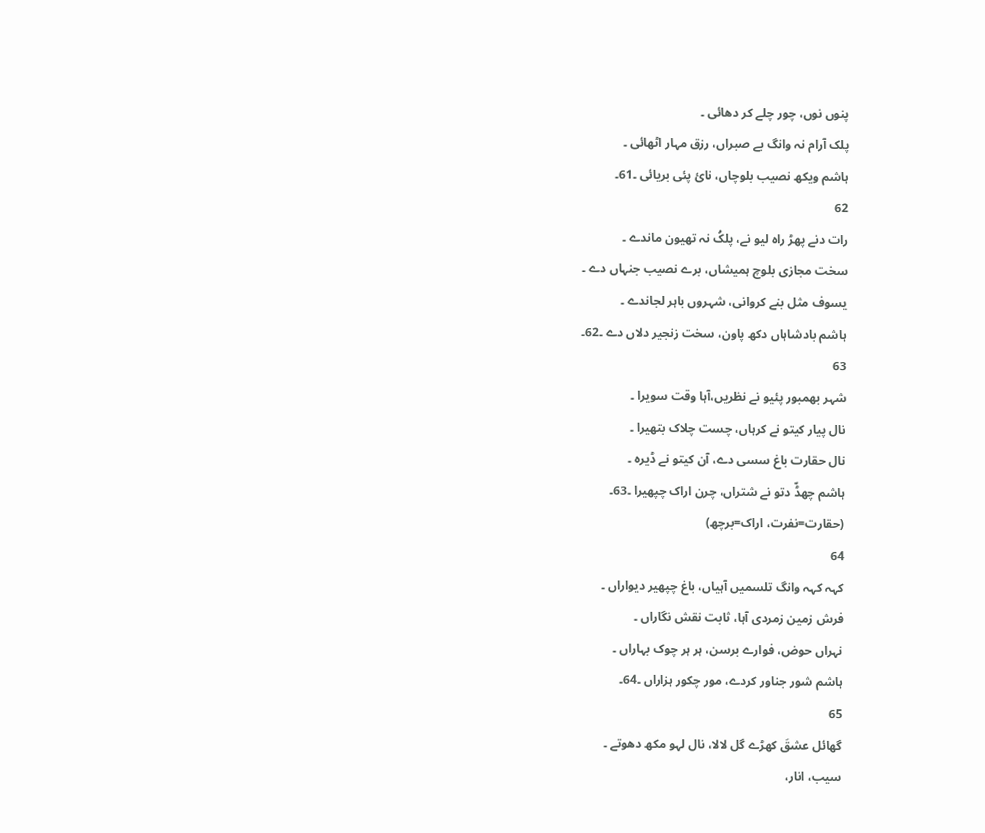پنوں نوں، چور چلے کر دھائی ۔
پلک آرام نہ وانگ بے صبراں، رزق مہار اٹھائی ۔
ہاشم ویکھ نصیب بلوچاں، نائ پئی بریائی ۔61۔
62
رات دنے پھڑ راہ لیو نے، پلکُ نہ تھیون ماندے ۔
سخت مجازی بلوچ ہمیشاں، برے نصیب جنہاں دے ۔
یسوف مثل بنے کروانی، شہروں باہر لجاندے ۔
ہاشم بادشاہاں دکھ پاون، سخت زنجیر دلاں دے ۔62۔
63
شہر بھمبور پئیو نے نظریں،آہا وقت سویرا ۔
نال پیار کیتو نے کرہاں، چست چلاک بتھیرا ۔
نال حقارت باغ سسی دے، آن کیتو نے ڈیرہ ۔
ہاشم چھڈّ دتو نے شتراں، چرن اراک چپھیرا ۔63۔
(حقارت=نفرت، اراک=برچھ)
64
کہہ کہہ وانگ تلسمیں آہیاں، باغ چپھیر دیواراں ۔
فرش زمین زمردی آہا، ثابت نقش نگاراں ۔
نہراں حوض، فوارے برسن، ہر ہر چوک بہاراں ۔
ہاشم شور جناور کردے، مور چکور ہزاراں ۔64۔
65
گھائل عشقَ کھڑے گل لالا، نال لہو مکھ دھوتے ۔
سیب، انار،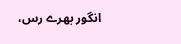انگور بھرے رس،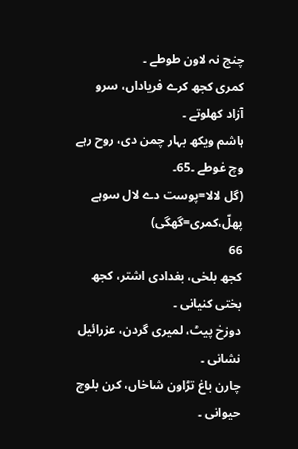چنج نہ لاون طوطے ۔
کمری کجھ کرے فریاداں، سرو آزاد کھلوتے ۔
ہاشم ویکھ بہار چمن دی، روح رہے وچ غوطے ۔65۔
(گل لالا=پوست دے لال سوہے پھلّ،کمری=گھگی)
66
کجھ بلخی، بغدادی اشتر، کجھ بختی کنیانی ۔
دوزخ پیٹ، لمیری گردن، عزرائیل نشانی ۔
چارن باغ تڑاون شاخاں، کرن بلوچ حیوانی ۔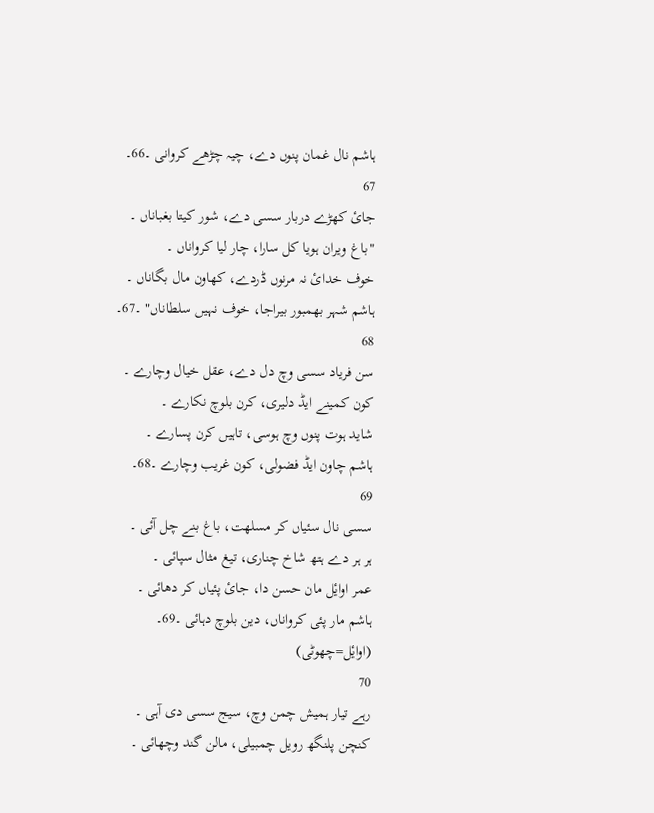ہاشم نال غمان پنوں دے، چیہ چڑھے کروانی ۔66۔
67
جائ کھڑے دربار سسی دے، شور کیتا بغباناں ۔
"باغ ویران ہویا کل سارا، چار لیا کرواناں ۔
خوف خدائ نہ مرنوں ڈردے، کھاون مال بگاناں ۔
ہاشم شہر بھمبور بیراجا، خوف نہیں سلطاناں" ۔67۔
68
سن فریاد سسی وچ دل دے، عقل خیال وچارے ۔
کون کمینے ایڈ دلیری، کرن بلوچ نکارے ۔
شاید ہوت پنوں وچ ہوسی، تاہیں کرن پسارے ۔
ہاشم چاون ایڈ فضولی، کون غریب وچارے ۔68۔
69
سسی نال سئیاں کر مسلھت، باغ بنے چل آئی ۔
ہر ہر دے ہتھ شاخ چناری، تیغ مثال سپائی ۔
عمر اوایٔل مان حسن دا، جائ پئیاں کر دھائی ۔
ہاشم مار پئی کرواناں، دین بلوچ دہائی ۔69۔
(اوایٔل=چھوٹی)
70
رہے تیار ہمیش چمن وچ، سیج سسی دی آہی ۔
کنچن پلنگھ رویل چمبیلی، مالن گند وچھائی ۔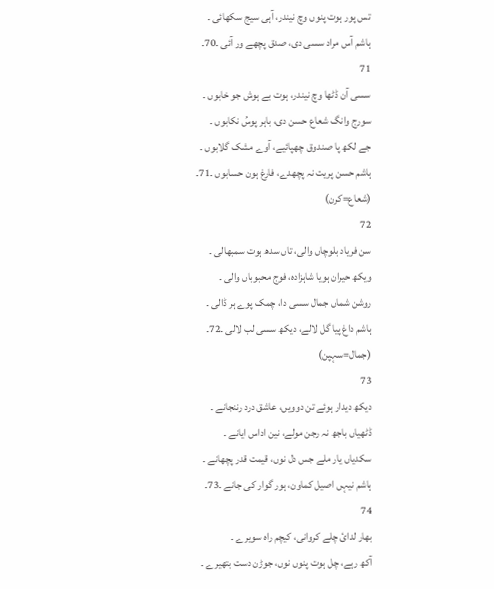تس پور ہوت پنوں وچ نیندر، آہی سیج سکھائی ۔
ہاشم آس مراد سسی دی، صدق پچھے ور آئی ۔70۔
71
سسی آن ڈٹھا وچ نیندر، ہوت بے ہوش جو خابوں ۔
سورج وانگ شعاع حسن دی، باہر پوسُ نکابوں ۔
جے لکھ پا صندوق چھپائیے، آوے مشک گلابوں ۔
ہاشم حسن پریت نہ پچھدے، فارغ ہون حسابوں ۔71۔
(شعاع=کرن)
72
سن فریاد بلوچاں والی، تاں سدھ ہوت سمبھالی ۔
ویکھ حیران ہویا شاہزادہ، فوج محبوباں والی ۔
روشن شماں جمال سسی دا، چمک پوے ہر ڈالی ۔
ہاشم داغ پیا گل لالے، دیکھ سسی لب لالی ۔72۔
(جمال=سہپن)
73
دیکھ دیدار ہوئے تن دوویں، عاشق درد رننجانے ۔
ڈٹھیاں باجھ نہ رجن مولے، نین اداس ایانے ۔
سکدیاں یار ملے جس دل نوں، قیمت قدر پچھانے ۔
ہاشم نیہں اصیل کماون، ہور گوار کی جانے ۔73۔
74
بھار لدائ چلے کروانی، کیچم راہ سویرے ۔
آکھ رہے، چل ہوت پنوں نوں، جوڑن دست بتھیرے ۔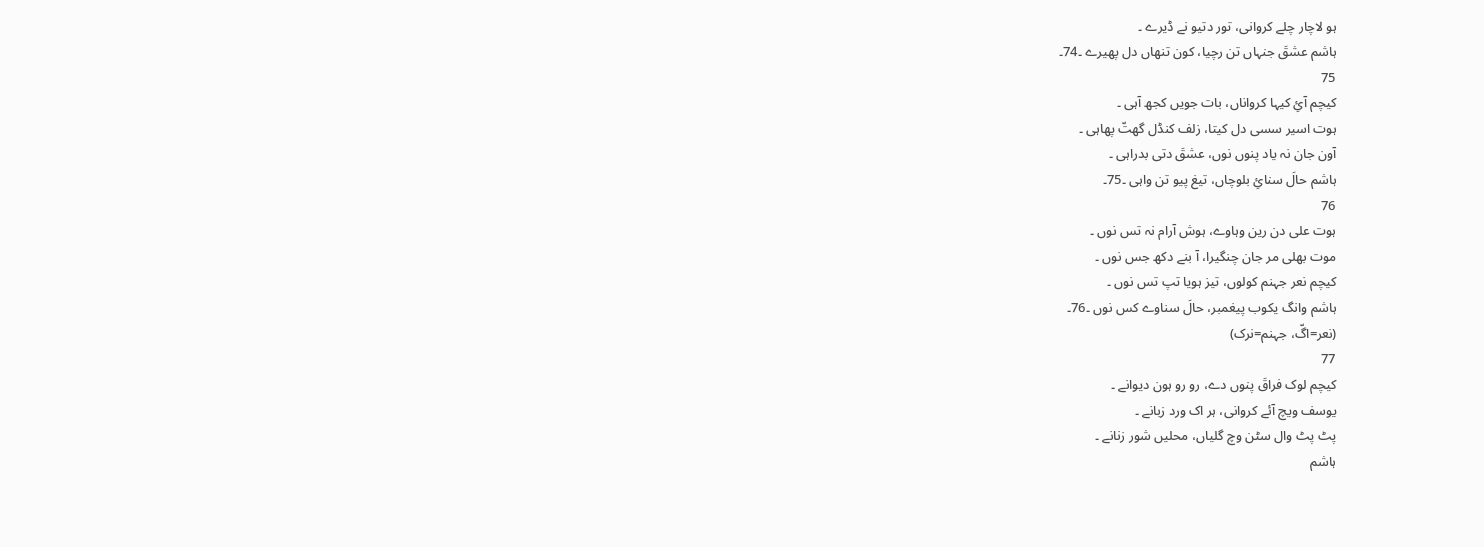ہو لاچار چلے کروانی، تور دتیو نے ڈیرے ۔
ہاشم عشقَ جنہاں تن رچیا، کون تنھاں دل پھیرے ۔74۔
75
کیچم آئِ کیہا کرواناں، بات جویں کجھ آہی ۔
ہوت اسیر سسی دل کیتا، زلف کنڈل گھتّ پھاہی ۔
آون جان نہ یاد پنوں نوں، عشقَ دتی بدراہی ۔
ہاشم حالَ سنائِ بلوچاں، تیغ پیو تن واہی ۔75۔
76
ہوت علی دن رین وہاوے، ہوش آرام نہ تس نوں ۔
موت بھلی مر جان چنگیرا، آ بنے دکھ جس نوں ۔
کیچم نعر جہنم کولوں، تیز ہویا تپ تس نوں ۔
ہاشم وانگ یکوب پیغمبر، حالَ سناوے کس نوں ۔76۔
(نعر=اگّ، جہنم=نرک)
77
کیچم لوک فراقَ پنوں دے، رو رو ہون دیوانے ۔
یوسف ویچ آئے کروانی، ہر اک ورد زبانے ۔
پٹ پٹ وال سٹن وچ گلیاں، محلیں شور زنانے ۔
ہاشم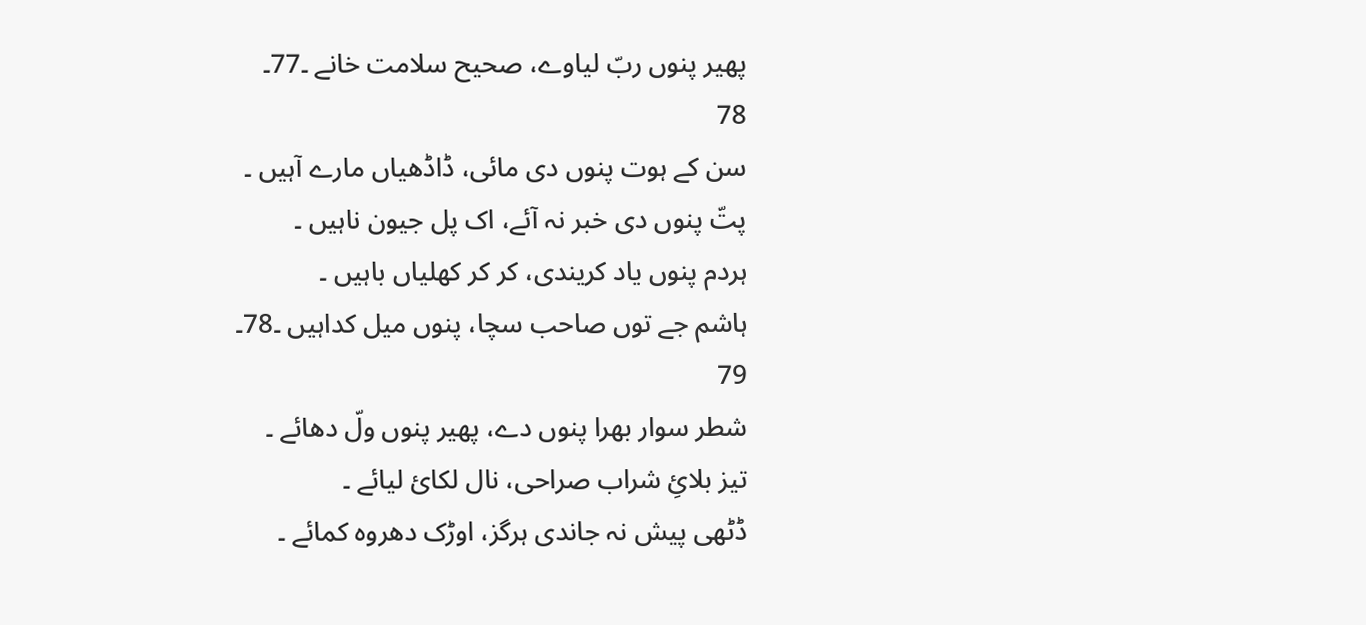پھیر پنوں ربّ لیاوے، صحیح سلامت خانے ۔77۔
78
سن کے ہوت پنوں دی مائی، ڈاڈھیاں مارے آہیں ۔
پتّ پنوں دی خبر نہ آئے، اک پل جیون ناہیں ۔
ہردم پنوں یاد کریندی، کر کر کھلیاں باہیں ۔
ہاشم جے توں صاحب سچا، پنوں میل کداہیں ۔78۔
79
شطر سوار بھرا پنوں دے، پھیر پنوں ولّ دھائے ۔
تیز بلائِ شراب صراحی، نال لکائ لیائے ۔
ڈٹھی پیش نہ جاندی ہرگز، اوڑک دھروہ کمائے ۔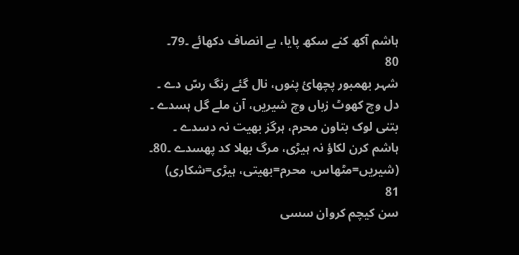ہاشم آکھ کنے سکھ پایا، بے انصاف دکھائے ۔79۔
80
شہر بھمبور پچھائ پنوں، نال گئے رنگ رسّ دے ۔
دل وچ کھوٹ زباں وچ شیریں، آن ملے گل ہسدے ۔
بتنی لوک بتاون محرم، ہرگز بھیت نہ دسدے ۔
ہاشم کرن لکاؤ نہ ہیڑی، مرگ بھلا کد پھسدے ۔80۔
(شیریں=مٹھاس، محرم=بھیتی، ہیڑی=شکاری)
81
سن کیچم کروان سسی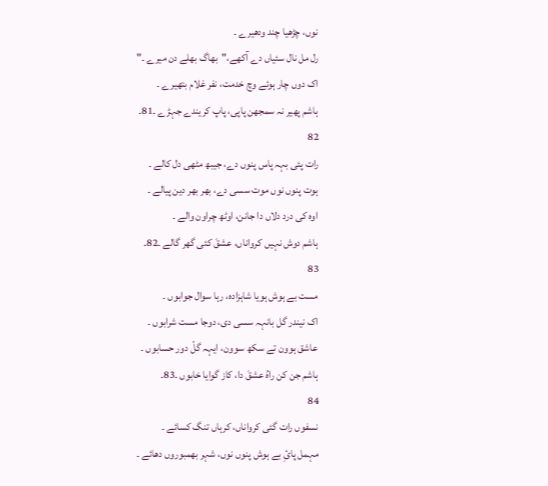نوں، چڑھیا چند ودھیرے ۔
رل مل نال سئیاں دے آکھے،"بھاگ بھلے دن میرے ۔"
اک دوں چار ہوئے وچ خدمت، نفر غلام بتھیرے ۔
ہاشم پھیر نہ سمجھن پاپی، پاپ کریندے جہڑے ۔81۔
82
رات پئی بہہ پاس پنوں دے، جیبھ مٹھی دل کالے ۔
ہوت پنوں نوں موت سسی دے، بھر بھر دین پیالے ۔
اوہ کی درد دلاں دا جانن، اوٹھ چراون والے ۔
ہاشم دوش نہیں کرواناں، عشقَ کئی گھر گالے ۔82۔
83
مست بے ہوش ہویا شاہزادہ، رہا سوال جوابوں ۔
اک نیندر گل بانہہ سسی دی، دوجا مست شرابوں ۔
عاشق ہوون تے سکھ سوون، ایہہ گلّ دور حسابوں ۔
ہاشم جن کن راہُ عشقَ دا، کاز گوایا خابوں ۔83۔
84
نسفوں رات گئی کرواناں، کرہاں تنگ کسائے ۔
مہمل پائِ بے ہوش پنوں نوں، شہر بھمبوروں دھائے ۔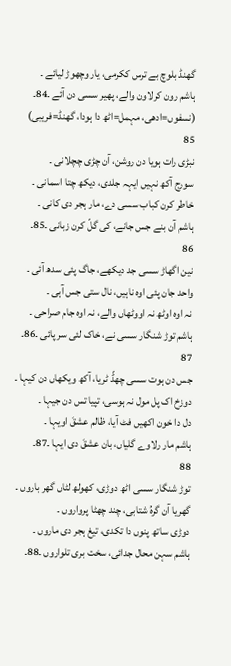گھنڈ بلوچ بے ترس ککرمی، یار وچھوڑ لیائے ۔
ہاشم رون کرلاون والے، پھیر سسی دن آئے ۔84۔
(نسفوں=ادھی، مہمل=اٹھ دا ہودا، گھنڈ=فریبی)
85
نبڑی رات ہویا دن روشن، آن چڑی چچلانی ۔
سورج آکھ نہیں ایہہ جلدی، دیکھ چتا اسمانی ۔
خاطر کرن کباب سسی دے، مار ہجر دی کانی ۔
ہاشم آن بنے جس جانے، کی گلّ کرن زبانی ۔85۔
86
نین اگھاڑ سسی جد دیکھے، جاگ پئی سدھ آئی ۔
واحد جان پئی اوہ ناہیں، نال ستی جس آہی ۔
نہ اوہ اوٹھ نہ اووٹھاں والے، نہ اوہ جام صراحی ۔
ہاشم توڑ شنگار سسی نے، خاک لئی سر پائی ۔86۔
87
جس دن ہوت سسی چھڈّ ٹریا، آکھ ویکھاں دن کیہا ۔
دوزخ اک پل مول نہ ہوسی، تپیا تس دن جیہا ۔
دل دا خون اکھیں فٹ آیا، ظالم عشقَ اویہا ۔
ہاشم مار رلاوے گلیاں، بان عشقَ دی ایہا ۔87۔
88
توڑ شنگار سسی اٹھ دوڑی، کھولھ لٹاں گھر باروں ۔
گھریا آن گرہُ شتابی، چند چھٹا پرواروں ۔
دوڑی ساتھ پنوں دا تکدی، تیغ ہجر دی ماروں ۔
ہاشم سہن محال جدائی، سخت بری تلواروں ۔88۔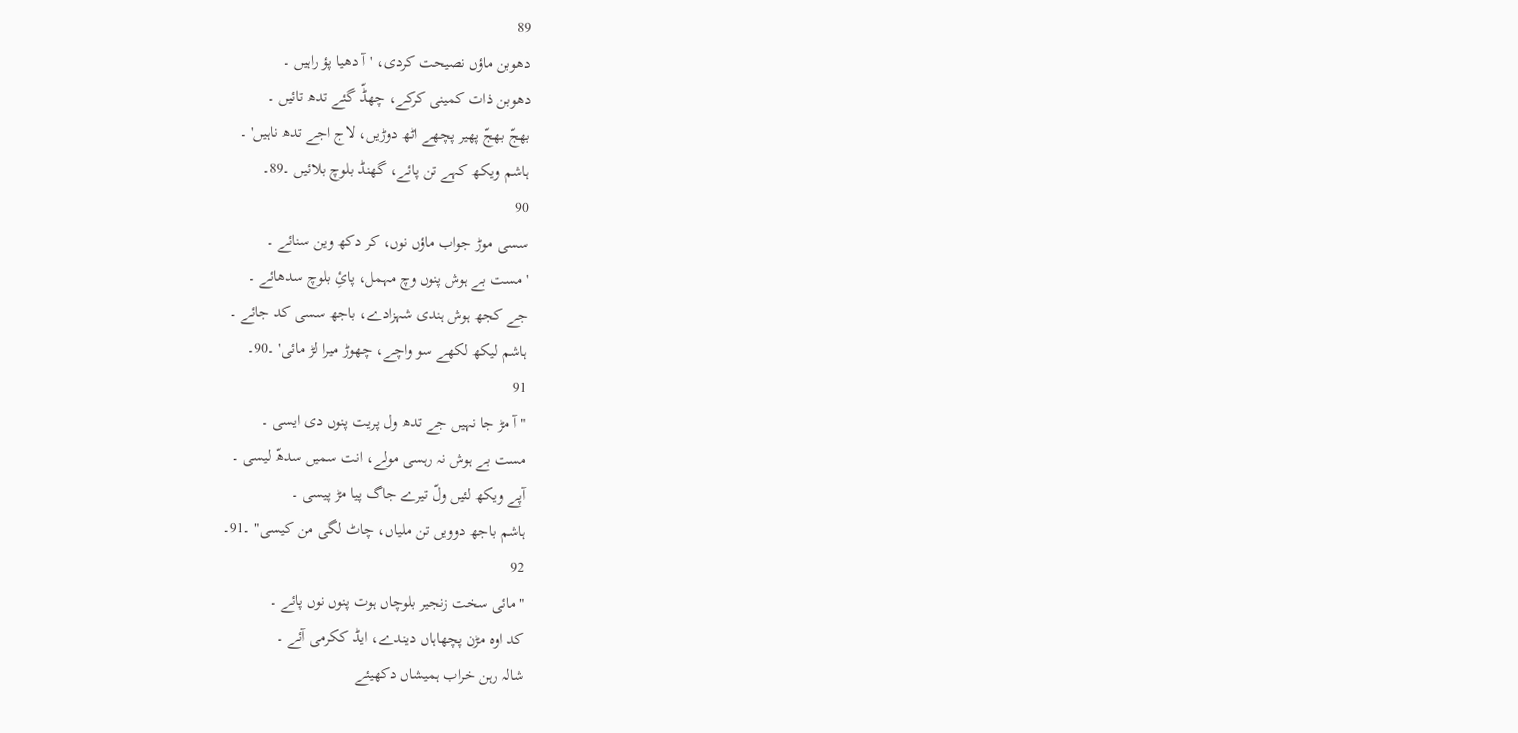89
دھوبن ماؤں نصیحت کردی، 'آ دھیا پؤ راہیں ۔
دھوبن ذات کمینی کرکے، چھڈّ گئے تدھ تائیں ۔
بھجّ بھجّ پھیر پچھے اٹھ دوڑیں، لاج اجے تدھ ناہیں' ۔
ہاشم ویکھ کہے تن پائے، گھنڈ بلوچ بلائیں ۔89۔
90
سسی موڑ جواب ماؤں نوں، کر دکھ وین سنائے ۔
'مست بے ہوش پنوں وچ مہمل، پائِ بلوچ سدھائے ۔
جے کجھ ہوش ہندی شہزادے، باجھ سسی کد جائے ۔
ہاشم لیکھ لکھے سو واچے، چھوڑ میرا لڑ مائی' ۔90۔
91
"آ مڑ جا نہیں جے تدھ ول پریت پنوں دی ایسی ۔
مست بے ہوش نہ رہسی مولے، انت سمیں سدھّ لیسی ۔
آپے ویکھ لئیں ولّ تیرے جاگ پیا مڑ پیسی ۔
ہاشم باجھ دوویں تن ملیاں، چاٹ لگی من کیسی" ۔91۔
92
"مائی سخت زنجیر بلوچاں ہوت پنوں نوں پائے ۔
کد اوہ مڑن پچھاہاں دیندے، ایڈ ککرمی آئے ۔
شالہ رہن خراب ہمیشاں دکھیئے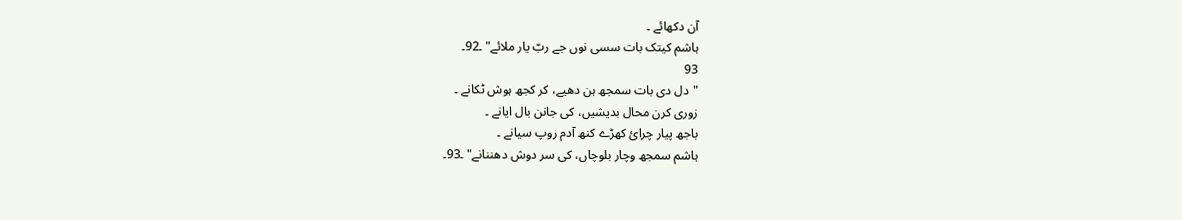آن دکھائے ۔
ہاشم کیتک بات سسی نوں جے ربّ یار ملائے" ۔92۔
93
"دل دی بات سمجھ ہن دھیے، کر کجھ ہوش ٹکانے ۔
زوری کرن محال بدیشیں، کی جانن بال ایانے ۔
باجھ پیار چرائ کھڑے کنھ آدم روپ سیانے ۔
ہاشم سمجھ وچار بلوچاں، کی سر دوش دھننانے" ۔93۔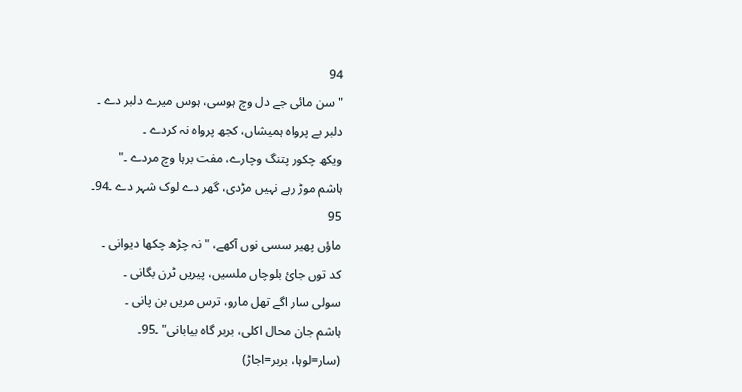94
"سن مائی جے دل وچ ہوسی، ہوس میرے دلبر دے ۔
دلبر بے پرواہ ہمیشاں، کجھ پرواہ نہ کردے ۔
ویکھ چکور پتنگ وچارے، مفت برہا وچ مردے ۔"
ہاشم موڑ رہے نہیں مڑدی، گھر دے لوک شہر دے ۔94۔
95
ماؤں پھیر سسی نوں آکھے، "نہ چڑھ چکھا دیوانی ۔
کد توں جائ بلوچاں ملسیں، پیریں ٹرن بگانی ۔
سولی سار اگے تھل مارو، ترس مریں بن پانی ۔
ہاشم جان محال اکلی، بربر گاہ بیابانی" ۔95۔
(سار=لوہا، بربر=اجاڑ)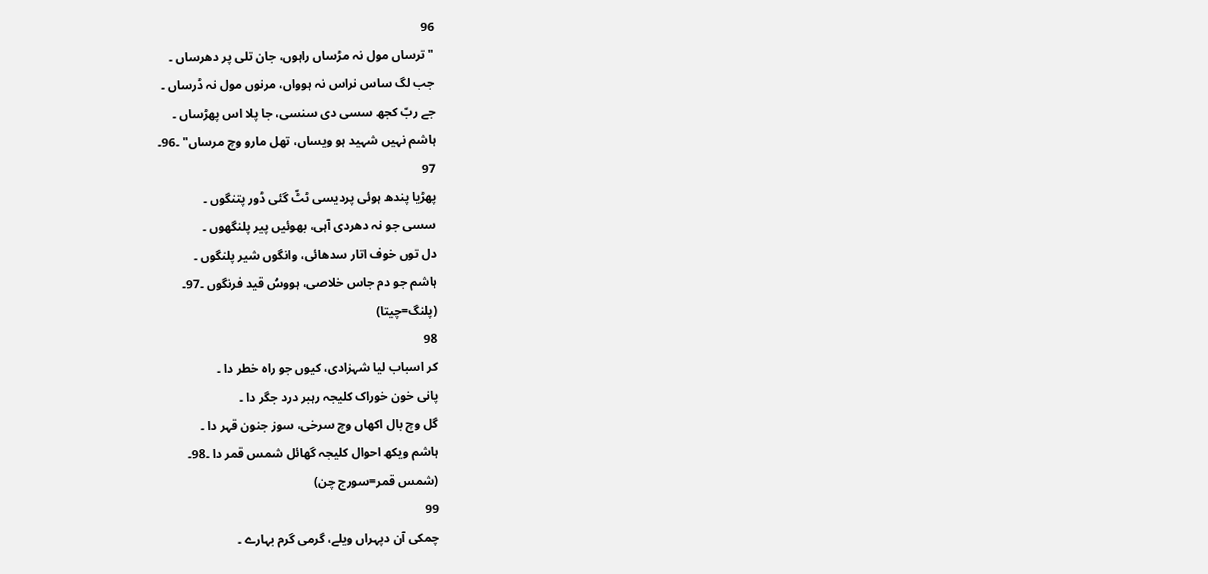96
"ترساں مول نہ مڑساں راہوں، جان تلی پر دھرساں ۔
جب لگ ساس نراس نہ ہوواں، مرنوں مول نہ ڈرساں ۔
جے ربّ کجھ سسی دی سنسی، جا پلا اس پھڑساں ۔
ہاشم نہیں شہید ہو ویساں، تھل مارو وچ مرساں" ۔96۔
97
پھڑیا پندھ ہوئی پردیسی ٹٹّ گئی ڈور پتنگوں ۔
سسی جو نہ دھردی آہی، بھوئیں پیر پلنگھوں ۔
دل توں خوف اتار سدھائی، وانگوں شیر پلنگوں ۔
ہاشم جو دم جاس خلاصی، ہووسُ قید فرنگوں ۔97۔
(پلنگ=چیتا)
98
کر اسباب لیا شہزادی، کیوں جو راہ خطر دا ۔
پانی خون خوراک کلیجہ رہبر درد جگر دا ۔
گل وچ بال اکھاں وچ سرخی، سوز جنون قہر دا ۔
ہاشم ویکھ احوال کلیجہ گھائل شمس قمر دا ۔98۔
(شمس قمر=سورج چن)
99
چمکی آن دپہراں ویلے، گرمی گرم بہارے ۔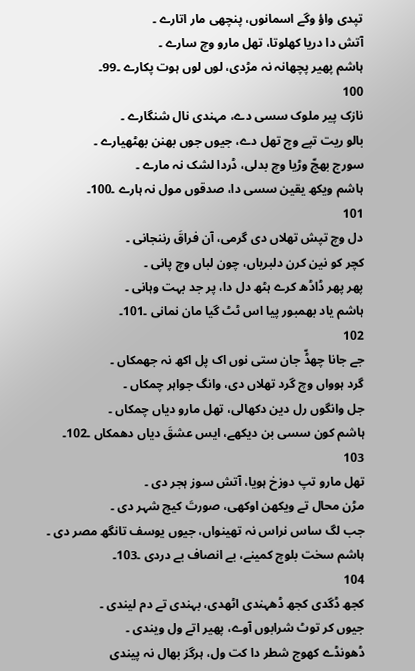تپدی واؤ وگے اسمانوں، پنچھی مار اتارے ۔
آتش دا دریا کھلوتا، تھل مارو وچ سارے ۔
ہاشم پھیر پچھانہ نہ مڑدی، لوں لوں ہوت پکارے ۔99۔
100
نازک پیر ملوک سسی دے، مہندی نال شنگارے ۔
بالو ریت تپے وچ تھل دے، جیوں جوں بھنن بھٹھیارے ۔
سورج بھجّ وڑیا وچ بدلی، ڈردا لشک نہ مارے ۔
ہاشم ویکھ یقین سسی دا، صدقوں مول نہ ہارے ۔100۔
101
دل وچ تپش تھلاں دی گرمی، آن فراقَ رننجانی ۔
کچر کو نین کرن دلبریاں، چون لباں وچ پانی ۔
پھر پھر ڈاڈھ کرے ہٹھ دل دا، پر جد بہت وہانی ۔
ہاشم یاد بھمبور پیا اس ٹٹ گیا مان نمانی ۔101۔
102
جے جانا چھڈّ جان ستی نوں اک پل اکھ نہ جھمکاں ۔
گرد ہوواں وچ گرد تھلاں دی، وانگ جواہر چمکاں ۔
جل وانگوں رل دین دکھالی، تھل مارو دیاں چمکاں ۔
ہاشم کون سسی بن دیکھے، ایس عشقَ دیاں دھمکاں ۔102۔
103
تھل مارو تپ دوزخ ہویا، آتش سوز ہجر دی ۔
مڑن محال تے ویکھن اوکھی، صورتَ کیچ شہر دی ۔
جب لگ ساس نراس نہ تھینواں، جیوں یوسف تانگھ مصر دی ۔
ہاشم سخت بلوچ کمینے، بے انصاف بے دردی ۔103۔
104
کجھ ڈگدی کجھ ڈھہندی اٹھدی، بہندی تے دم لیندی ۔
جیوں کر توٹ شرابوں آوے، پھیر اتے ول ویندی ۔
ڈھونڈے کھوج شطر دا کت ول، ہرگز بھال نہ پیندی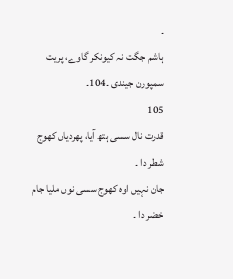۔
ہاشم جگت نہ کیونکر گاوے، پریت سمپورن جیندی ۔104۔
105
قدرت نال سسی ہتھ آیا، پھردیاں کھوج شطر دا ۔
جان نہیں اوہ کھوج سسی نوں ملیا جام خضر دا ۔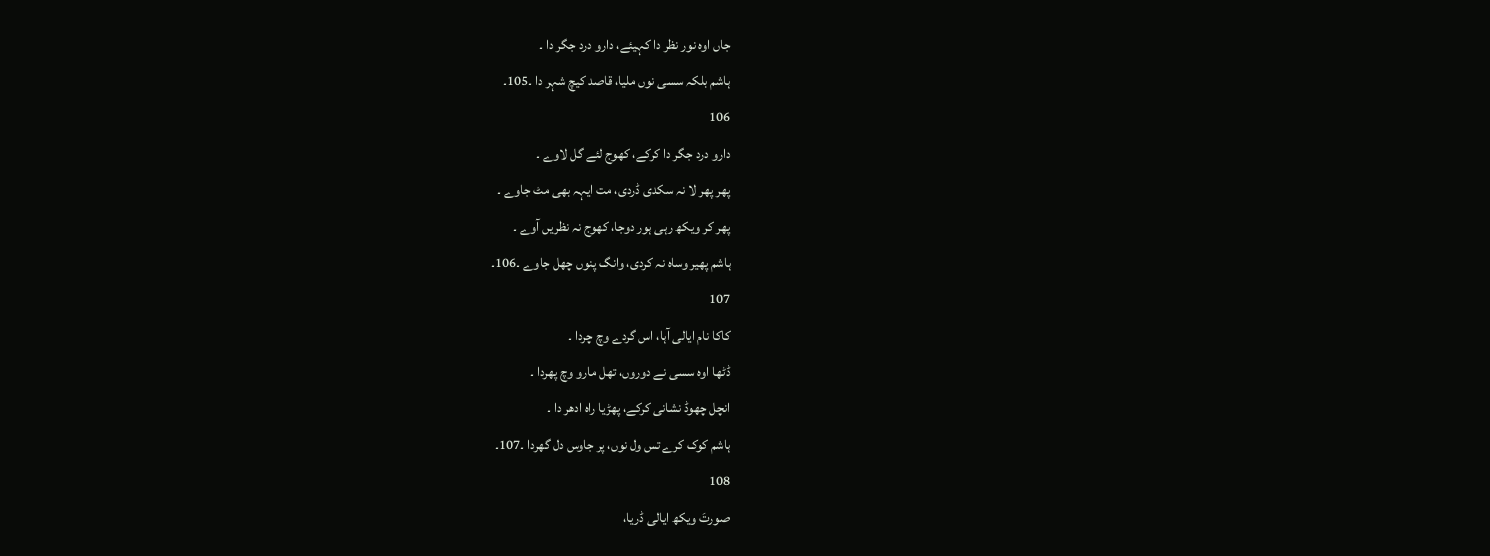جاں اوہ نور نظر دا کہیئے، دارو درد جگر دا ۔
ہاشم بلکہ سسی نوں ملیا، قاصد کیچ شہر دا ۔105۔
106
دارو درد جگر دا کرکے، کھوج لئے گل لاوے ۔
پھر پھر لا نہ سکدی ڈردی، مت ایہہ بھی مٹ جاوے ۔
پھر کر ویکھ رہی ہور دوجا، کھوج نہ نظریں آوے ۔
ہاشم پھیر وساہ نہ کردی، وانگ پنوں چھل جاوے ۔106۔
107
کاکا نام ایالی آہا، اس گردے وچ چردا ۔
ڈٹھا اوہ سسی نے دوروں، تھل مارو وچ پھردا ۔
انچل چھوڈ نشانی کرکے، پھڑیا راہ ادھر دا ۔
ہاشم کوک کرے تس ول نوں، پر جاوس دل گھردا ۔107۔
108
صورتَ ویکھ ایالی ڈریا،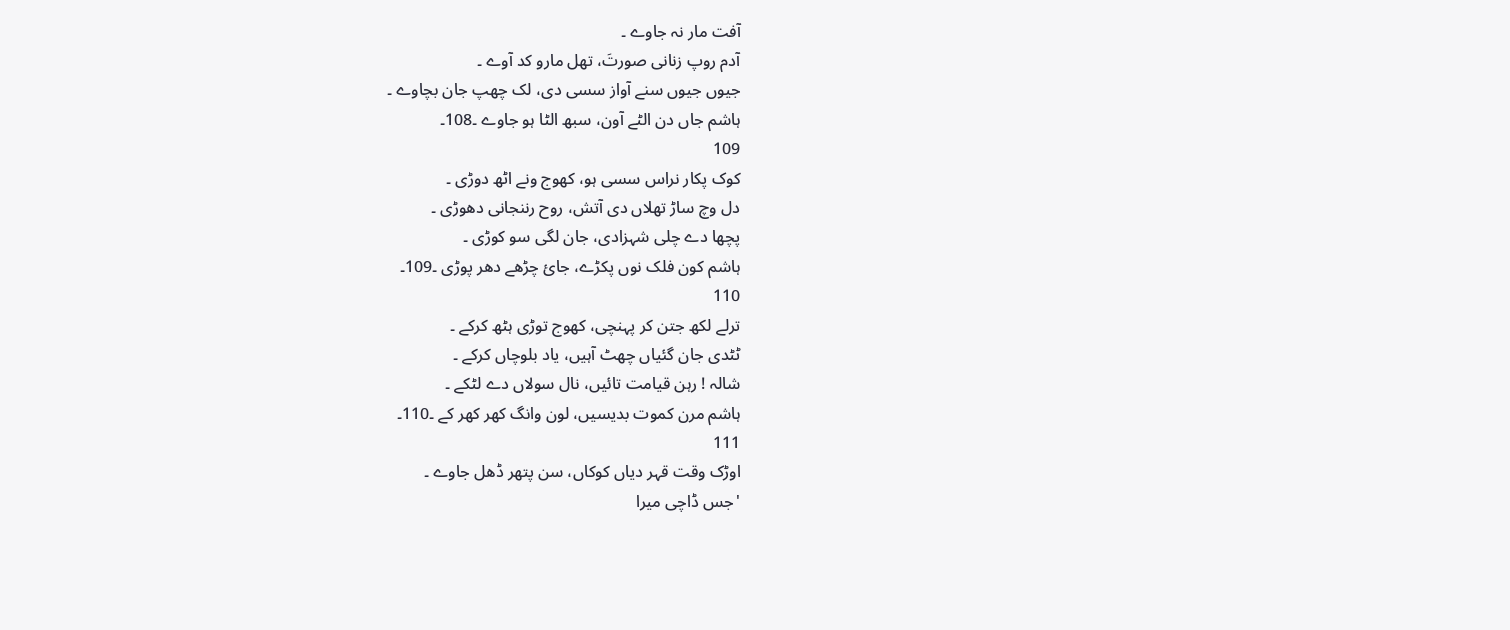آفت مار نہ جاوے ۔
آدم روپ زنانی صورتَ، تھل مارو کد آوے ۔
جیوں جیوں سنے آواز سسی دی، لک چھپ جان بچاوے ۔
ہاشم جاں دن الٹے آون، سبھ الٹا ہو جاوے ۔108۔
109
کوک پکار نراس سسی ہو، کھوج ونے اٹھ دوڑی ۔
دل وچ ساڑ تھلاں دی آتش، روح رننجانی دھوڑی ۔
پچھا دے چلی شہزادی، جان لگی سو کوڑی ۔
ہاشم کون فلک نوں پکڑے، جائ چڑھے دھر پوڑی ۔109۔
110
ترلے لکھ جتن کر پہنچی، کھوج توڑی ہٹھ کرکے ۔
ٹٹدی جان گئیاں چھٹ آہیں، یاد بلوچاں کرکے ۔
شالہ ! رہن قیامت تائیں، نال سولاں دے لٹکے ۔
ہاشم مرن کموت بدیسیں، لون وانگ کھر کھر کے ۔110۔
111
اوڑک وقت قہر دیاں کوکاں، سن پتھر ڈھل جاوے ۔
'جس ڈاچی میرا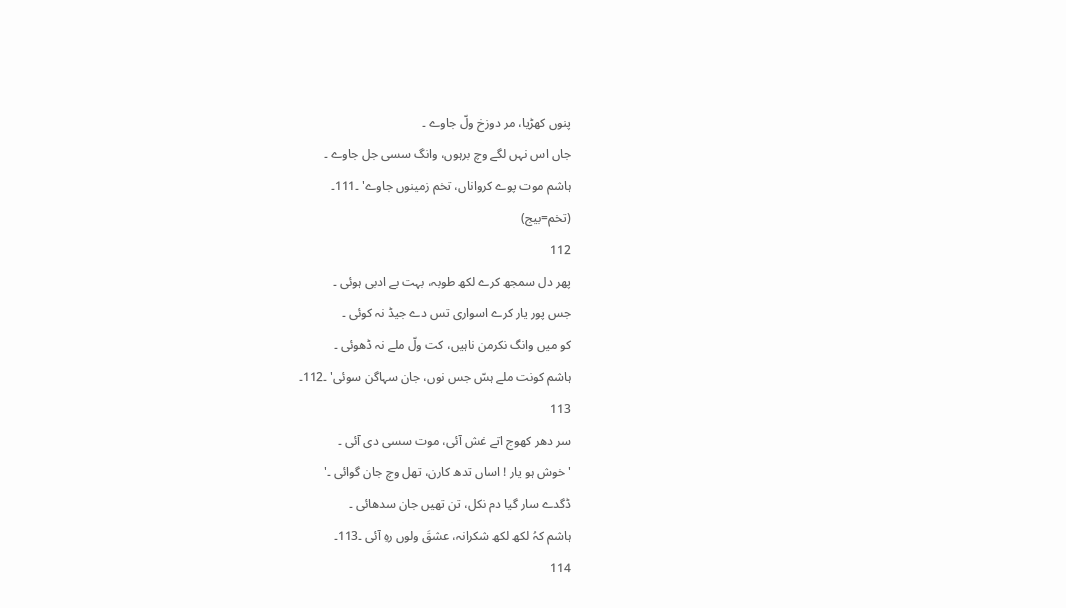پنوں کھڑیا، مر دوزخ ولّ جاوے ۔
جاں اس نہں لگے وچ برہوں، وانگ سسی جل جاوے ۔
ہاشم موت پوے کرواناں، تخم زمینوں جاوے' ۔111۔
(تخم=بیج)
112
پھر دل سمجھ کرے لکھ طوبہ، بہت بے ادبی ہوئی ۔
جس پور یار کرے اسواری تس دے جیڈ نہ کوئی ۔
کو میں وانگ نکرمن ناہیں، کت ولّ ملے نہ ڈھوئی ۔
ہاشم کونت ملے ہسّ جس نوں، جان سہاگن سوئی' ۔112۔
113
سر دھر کھوج اتے غش آئی، موت سسی دی آئی ۔
'خوش ہو یار ! اساں تدھ کارن، تھل وچ جان گوائی ۔'
ڈگدے سار گیا دم نکل، تن تھیں جان سدھائی ۔
ہاشم کہُ لکھ لکھ شکرانہ، عشقَ ولوں رہِ آئی ۔113۔
114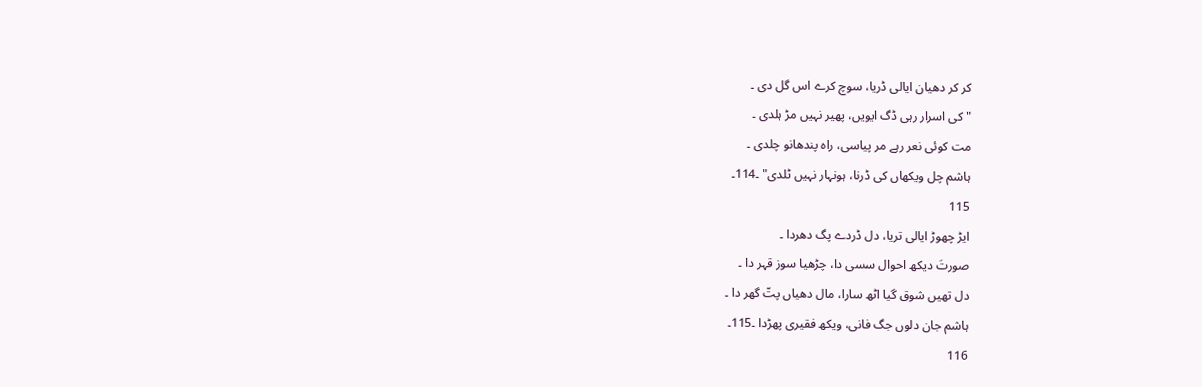کر کر دھیان ایالی ڈریا، سوچ کرے اس گل دی ۔
"کی اسرار رہی ڈگ ایویں، پھیر نہیں مڑ ہلدی ۔
مت کوئی نعر رہے مر پیاسی، راہ پندھانو چلدی ۔
ہاشم چل ویکھاں کی ڈرنا، ہونہار نہیں ٹلدی" ۔114۔
115
ایڑ چھوڑ ایالی تریا، دل ڈردے پگ دھردا ۔
صورتَ دیکھ احوال سسی دا، چڑھیا سوز قہر دا ۔
دل تھیں شوق گیا اٹھ سارا، مال دھیاں پتّ گھر دا ۔
ہاشم جان دلوں جگ فانی، ویکھ فقیری پھڑدا ۔115۔
116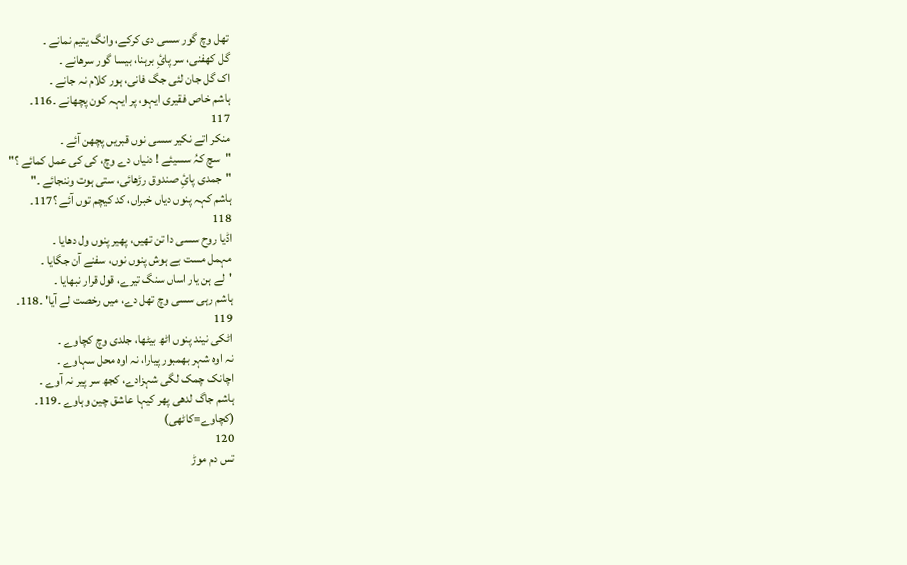تھل وچ گور سسی دی کرکے، وانگ یتیم نمانے ۔
گل کھفنی، سر پائِ برہنا، بیسا گور سرھانے ۔
اک گل جان لئی جگ فانی، ہور کلام نہ جانے ۔
ہاشم خاص فقیری ایہو، پر ایہہ کون پچھانے ۔116۔
117
منکر اتے نکیر سسی نوں قبریں پچھن آئے ۔
"سچ کہُ سسیئے ! دنیاں دے وچ، کی کی عمل کمائے ؟"
"جمدی پائِ صندوق رڑھائی، ستی ہوت وننجائے ۔"
ہاشم کہہ پنوں دیاں خبراں، کد کیچم توں آئے ؟117۔
118
اڈیا روح سسی دا تن تھیں، پھیر پنوں ول دھایا ۔
مہمل مست بے ہوش پنوں نوں، سفنے آن جگایا ۔
'لے ہن یار اساں سنگ تیرے، قول قرار نبھایا ۔
ہاشم رہی سسی وچ تھل دے، میں رخصت لے آیا' ۔118۔
119
اٹکی نیند پنوں اٹھ بیٹھا، جلدی وچ کچاوے ۔
نہ اوہ شہر بھمبور پیارا، نہ اوہ محل سہاوے ۔
اچانک چمک لگی شہزادے، کجھ سر پیر نہ آوے ۔
ہاشم جاگ لدھی پھر کیہا عاشق چین وہاوے ۔119۔
(کچاوے=کاٹھی)
120
تس دم موڑ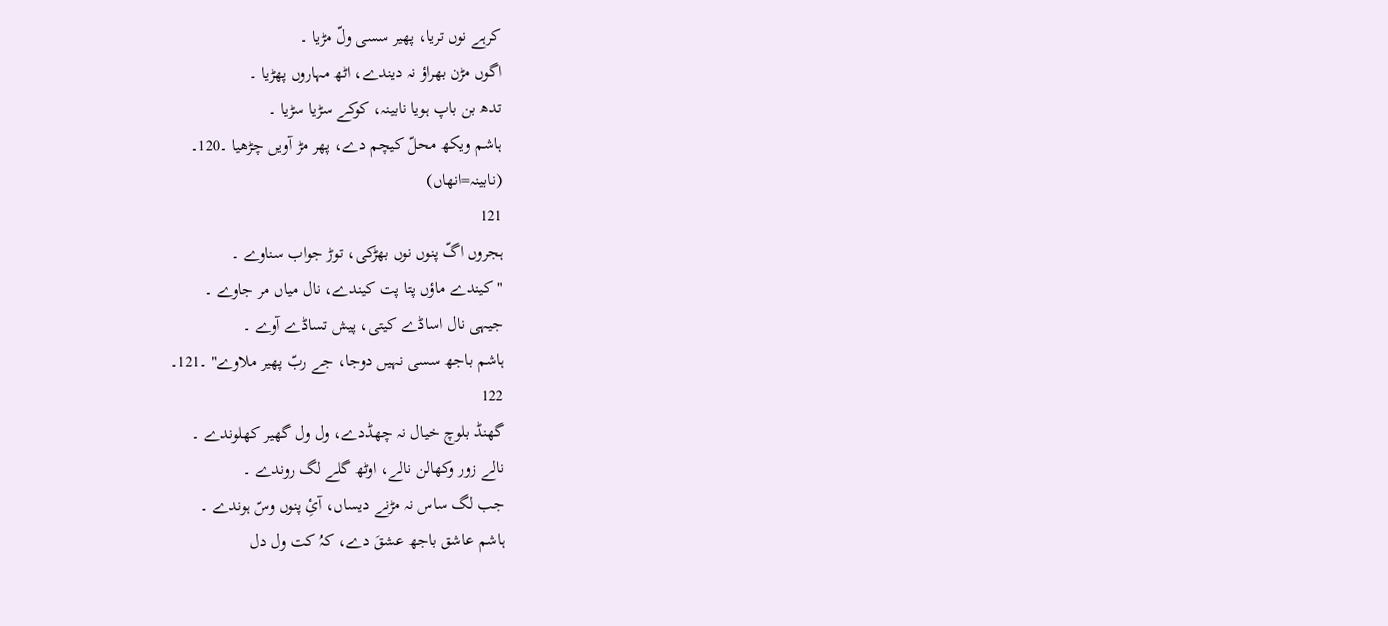کرہے نوں تریا، پھیر سسی ولّ مڑیا ۔
اگوں مڑن بھراؤ نہ دیندے، اٹھ مہاروں پھڑیا ۔
تدھ بن باپ ہویا نابینہ، کوکے سڑیا سڑیا ۔
ہاشم ویکھ محلّ کیچم دے، پھر مڑ آویں چڑھیا ۔120۔
(نابینہ=انھاں)
121
ہجروں اگّ پنوں نوں بھڑکی، توڑ جواب سناوے ۔
"کیندے ماؤں پتا پت کیندے، نال میاں مر جاوے ۔
جیہی نال اساڈے کیتی، پیش تساڈے آوے ۔
ہاشم باجھ سسی نہیں دوجا، جے ربّ پھیر ملاوے" ۔121۔
122
گھنڈ بلوچ خیال نہ چھڈدے، ول ول گھیر کھلوندے ۔
نالے زور وکھالن نالے، اوٹھ گلے لگ روندے ۔
جب لگ ساس نہ مڑنے دیساں، آئِ پنوں وسّ ہوندے ۔
ہاشم عاشق باجھ عشقَ دے، کہُ کت ول دل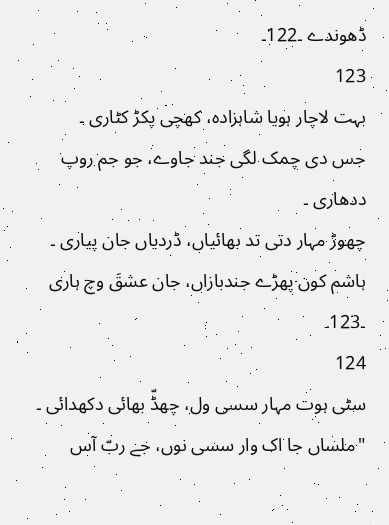ڈھوندے ۔122۔
123
بہت لاچار ہویا شاہزادہ، کھچی پکڑ کٹاری ۔
جس دی چمک لگی جند جاوے، جو جم روپ ددھاری ۔
چھوڑ مہار دتی تد بھائیاں، ڈردیاں جان پیاری ۔
ہاشم کون پھڑے جندبازاں، جان عشقَ وچ ہاری ۔123۔
124
سٹی ہوت مہار سسی ول، چھڈّ بھائی دکھدائی ۔
"ملساں جا اک وار سسی نوں، جے ربّ آس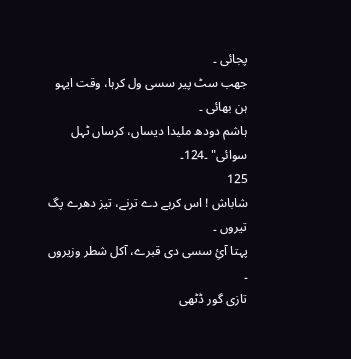پجائی ۔
جھب سٹ پیر سسی ول کرہا، وقت ایہو ہن بھائی ۔
ہاشم دودھ ملیدا دیساں، کرساں ٹہل سوائی" ۔124۔
125
شاباش ! اس کرہے دے ترنے، تیز دھرے پگ تیروں ۔
پہتا آئِ سسی دی قبرے، آکل شطر وزیروں ۔
تازی گور ڈٹھی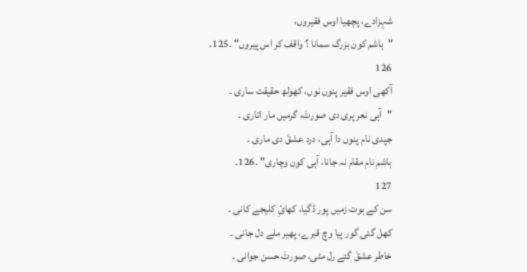شہزادے، پچھیا اوس فقیروں،
"ہاشم کون بزرگ سمانا ؟ واقف کر اس پیروں" ۔125۔
126
آکھی اوس فقیر پنوں نوں، کھولھ حقیقت ساری ۔
"آہی نعر پری دی صورتَ، گرمیں مار اتاری ۔
جپدی نام پنوں دا آہی، درد عشقَ دی ماری ۔
ہاشم نام مقام نہ جانا، آہی کون وچاری" ۔126۔
127
سن کے ہوت زمیں پور ڈگیا، کھائِ کلیجے کانی ۔
کھل گئی گور پیا وچ قبرے، پھیر ملے دل جانی ۔
خاطر عشقَ گئے رل مٹی، صورتَ حسن جوانی ۔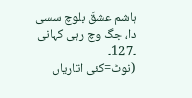ہاشم عشقَ بلوچ سسی دا، جگ وچ رہی کہانی ۔127۔
(نوٹ=کئی اتاریاں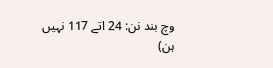وچ بند نن: 24 اتے 117 نہیں ہن)